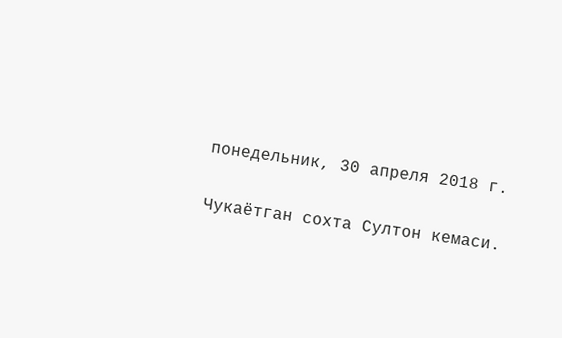понедельник, 30 апреля 2018 г.

Чукаётган сохта Султон кемаси.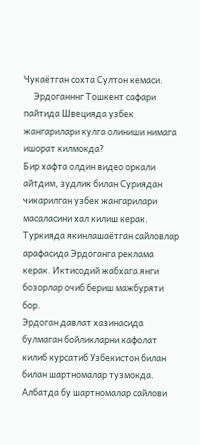Чукаётган сохта Султон кемаси.
     Эрдоганннг Тошкент сафари пайтида Швецияда узбек жангарилари кулга олиниши нимага ишорат килмокда?
Бир хафта олдин видео оркали айтдим, зудлик билан Суриядан чикарилган узбек жангарилари масаласини хал килиш керак.
Туркияда якинлашаётган сайловлар арафасида Эрдоганга реклама керак. Иктисодий жабхага янги бозорлар очиб бериш мажбуряти бор.
Эрдоган давлат хазинасида булмаган бойликларни кафолат килиб курсатиб Узбекистон билан билан шартномалар тузмокда. Албатда бу шартномалар сайлови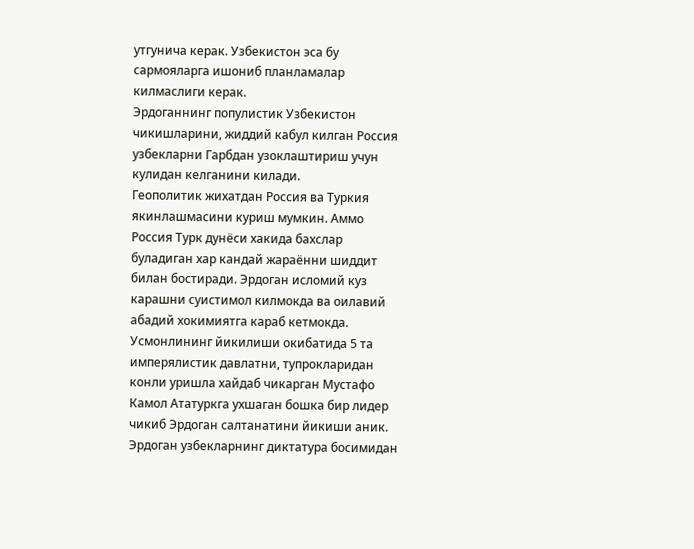утгунича керак. Узбекистон эса бу сармояларга ишониб планламалар килмаслиги керак.
Эрдоганнинг популистик Узбекистон чикишларини, жиддий кабул килган Россия узбекларни Гарбдан узоклаштириш учун кулидан келганини килади.
Геополитик жихатдан Россия ва Туркия якинлашмасини куриш мумкин. Аммо Россия Турк дунёси хакида бахслар буладиган хар кандай жараённи шиддит билан бостиради. Эрдоган исломий куз карaшни суистимол килмокда ва оилавий абадий хокимиятга караб кетмокда. Усмонлининг йикилиши окибатида 5 та имперялистик давлатни, тупрокларидан конли уришла хайдаб чикарган Мустафо Камол Ататуркга ухшаган бошка бир лидер чикиб Эрдоган салтанатини йикиши аник.
Эрдоган узбекларнинг диктатура босимидан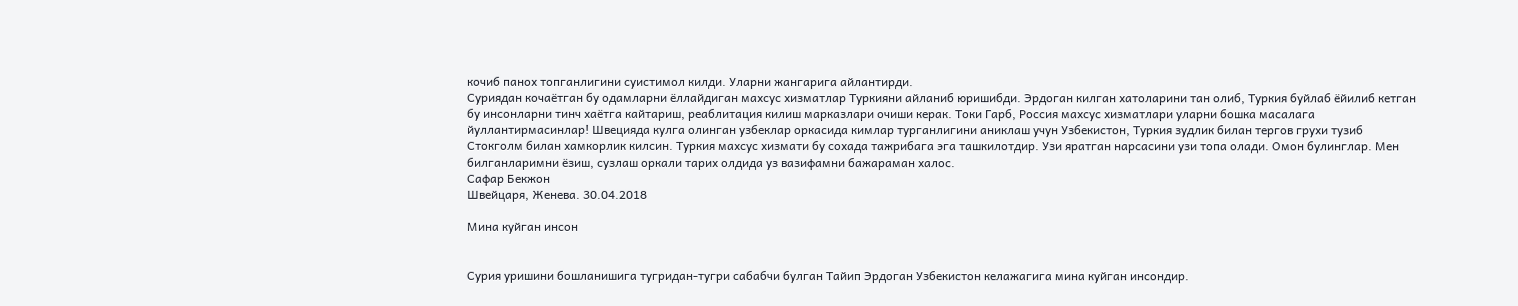кочиб панох топганлигини суистимол килди. Уларни жангарига айлантирди.
Суриядан кочаётган бу одамларни ёллайдиган махсус хизматлар Туркияни айланиб юришибди. Эрдоган килган хатоларини тан олиб, Туркия буйлаб ёйилиб кетган бу инсонларни тинч хаётга кайтариш, реаблитация килиш марказлари очиши керак. Токи Гарб, Россия махсус хизматлари уларни бошка масалага йуллантирмасинлар! Швецияда кулга олинган узбеклар оркасида кимлар турганлигини аниклаш учун Узбекистон, Туркия зудлик билан тергов грухи тузиб Стокголм билан хамкорлик килсин. Туркия махсус хизмати бу сохада тажрибага эга ташкилотдир. Узи яратган нарсасини узи топа олади. Омон булинглар. Мен билганларимни ёзиш, сузлаш оркали тарих олдида уз вазифамни бажараман халос.
Сафар Бекжон
Швейцаря, Женева. 30.04.2018

Mина куйган инсон


Сурия уришини бошланишига тугридан-тугри сабабчи булган Тайип Эрдоган Узбекистон келажагига мина куйган инсондир.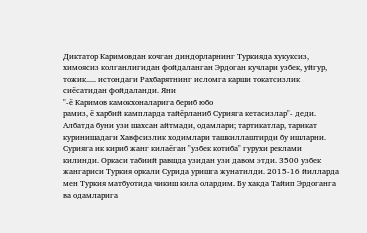Диктатор Каримовдан кочган диндорларнинг Туркияда хукуксиз, химоясиз колганлигидан фойдаланган Эрдоган кучлари узбек, уйгур, тожик..... истондаги Рахбарятнинг исломга карши токатсизлик сиёсатидан фойдаланди. Яни
"-ё Каримов камокхоналарига бериб юбо
рамиз, ё харбий кампларда тайёрланиб Сурияга кетасизлар"- деди. Албатда буни узи шахсан айтмади, одамлари; тартикатлар, тарикат куринишадаги Хавфсизлик ходимлари ташкиллаштирди бу ишларни. Сурияга ик кириб жанг килаёган "узбек котиба" гурухи реклами килинди. Оркаси табиий равшда узидан узи давом этди. 3500 узбек жангариси Туркия оркали Сурида уришга жунатилди. 2015-16 йилларда мен Туркия матбуотида чикиш кила олардим. Бу хакда Тайип Эрдоганга ва одамларига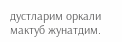дустларим оркали мактуб жунатдим.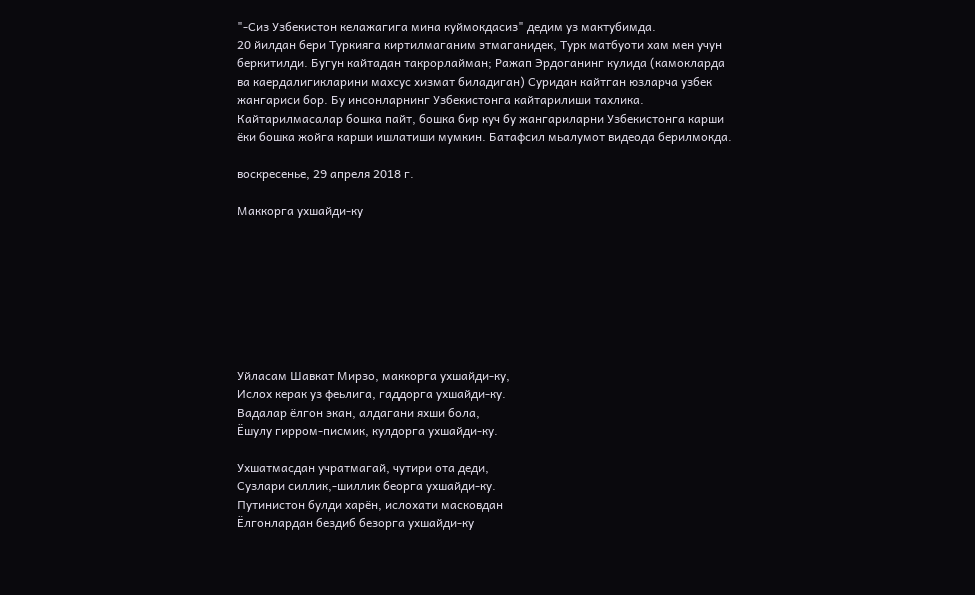"-Сиз Узбекистон келажагига мина куймокдасиз" дедим уз мактубимда.
20 йилдан бери Туркияга киртилмаганим этмаганидек, Турк матбуоти хам мен учун беркитилди. Бугун кайтадан такрорлайман; Ражап Эрдоганинг кулида (камокларда ва каердалигикларини махсус хизмат биладиган) Суридан кайтган юзларча узбек жангариси бор. Бу инсонларнинг Узбекистонга кайтарилиши тахлика. Кайтарилмасалар бошка пайт, бошка бир куч бу жангариларни Узбекистонга карши ёки бошка жойга карши ишлатиши мумкин. Батафсил мьалумот видеода берилмокда.

воскресенье, 29 апреля 2018 г.

Mаккорга ухшайди-ку








Уйласам Шавкат Мирзо, маккорга ухшайди-ку,
Ислох керак уз феьлига, гаддорга ухшайди-ку.
Вадалар ёлгон экан, алдагани яхши бола,
Ёшулу гирром-писмик, кулдорга ухшайди-ку.

Ухшатмасдан учратмагай, чутири ота деди,
Сузлари силлик,-шиллик беорга ухшайди-ку.
Путинистон булди харён, ислохати мaскoвдан
Ёлгонлардан бездиб безорга ухшайди-ку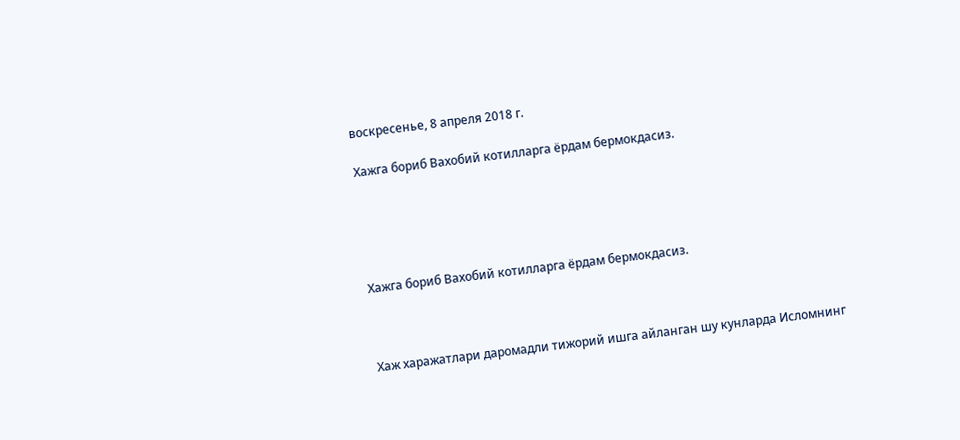воскресенье, 8 апреля 2018 г.

Хажга бориб Вахобий котилларга ёрдам бермокдасиз.





Хажга бориб Вахобий котилларга ёрдам бермокдасиз.



Хаж харажатлари даромадли тижорий ишга айланган шу кунларда Исломнинг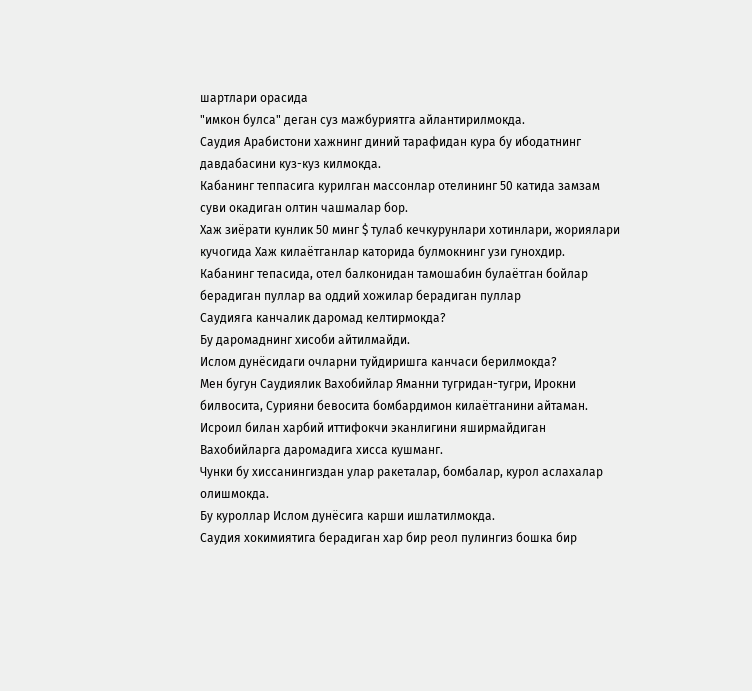шартлари орасида
"имкон булса" деган суз мажбуриятга айлантирилмокда.
Саудия Арабистони хажнинг диний тарафидан кура бу ибодатнинг давдабасини куз-куз килмокда.
Кабанинг теппасига курилган массонлар отелининг 50 катида замзам суви окадиган олтин чашмалар бор.
Хаж зиёрати кунлик 50 минг $ тулаб кечкурунлари хотинлари, жориялари кучогида Хаж килаётганлар каторида булмокнинг узи гунохдир.
Кабанинг тепасида, отел балконидан тамошабин булаётган бойлар берадиган пуллар ва оддий хожилар берадиган пуллар
Саудияга канчалик даромад келтирмокда?
Бу даромаднинг хисоби айтилмайди.
Ислом дунёсидаги очларни туйдиришга канчаси берилмокда?
Мен бугун Саудиялик Вахобийлар Яманни тугридан-тугри, Ирокни билвосита, Сурияни бевосита бомбардимон килаётганини айтаман.
Исроил билан харбий иттифокчи эканлигини яширмайдиган Вахобийларга даромадига хисса кушманг.
Чунки бу хиссанингиздан улар ракеталар, бомбалар, курол аслахалар олишмокда.
Бу куроллар Ислом дунёсига карши ишлатилмокда.
Саудия хокимиятига берадиган хар бир реол пулингиз бошка бир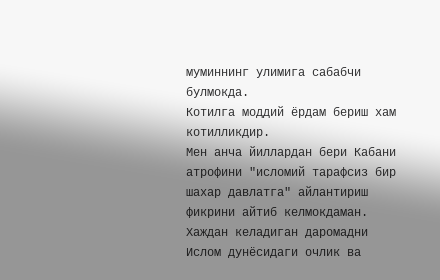муминнинг улимига сабабчи булмокда.
Котилга моддий ёрдам бериш хам котилликдир.
Мен анча йиллардан бери Кабани атрофини "исломий тарафсиз бир шахар давлатга" айлантириш фикрини айтиб келмокдаман.
Хаждан келадиган даромадни Ислом дунёсидаги очлик ва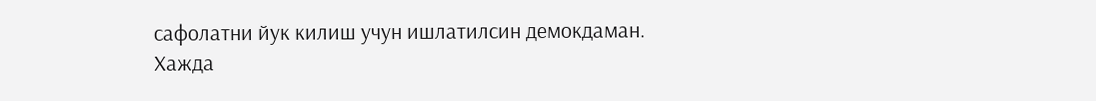сафолатни йук килиш учун ишлатилсин демокдаман.
Хажда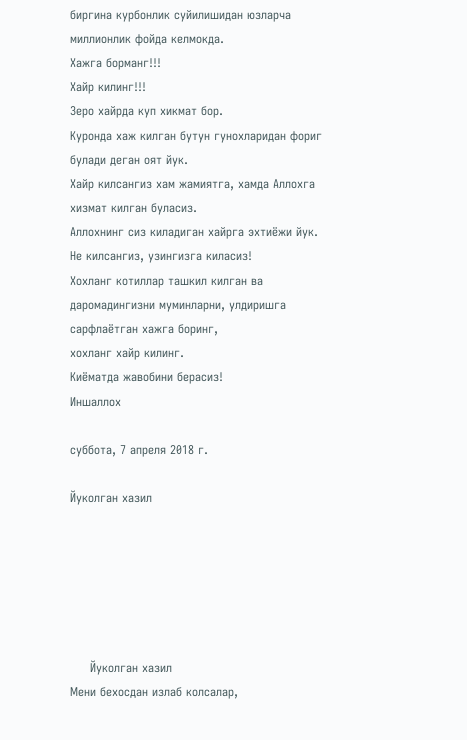биргина курбонлик суйилишидан юзларча миллионлик фойда келмокда.
Хажга борманг!!!
Хайр килинг!!!
Зеро хайрда куп хикмат бор.
Куронда хаж килган бутун гунохларидан фориг булади деган оят йук.
Хайр килсангиз хам жамиятга, хамда Аллохга хизмат килган буласиз.
Аллохнинг сиз киладиган хайрга эхтиёжи йук.
Не килсангиз, узингизга киласиз!
Хохланг котиллар ташкил килган ва даромадингизни муминларни, улдиришга сарфлаётган хажга боринг,
хохланг хайр килинг.
Киёматда жавобини берасиз!
Иншаллох

суббота, 7 апреля 2018 г.

Йуколган хазил






     Йуколган хазил
Мени бехосдан излаб колсалар,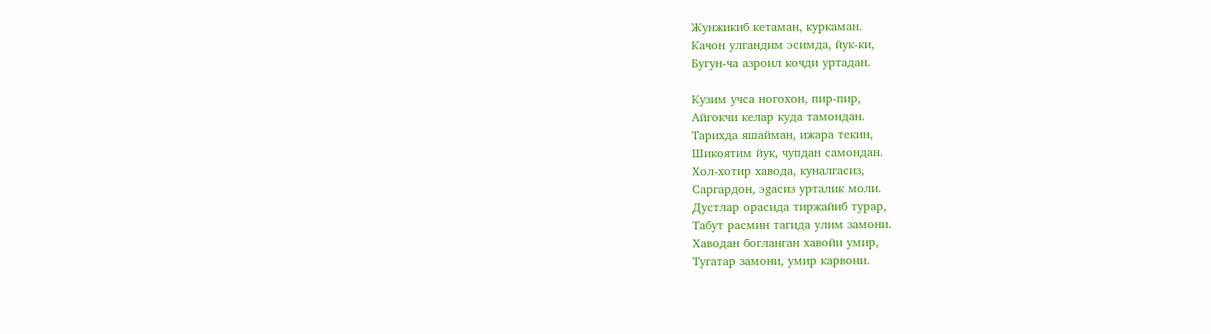Жунжикиб кетаман, куркаман.
Качон улгандим эсимда, йук-ки,
Бугун-ча азроил кочди уртадан.

Кузим учса ногохон, пир-пир,
Айгокчи келар куда тамондан.
Тарихда яшайман, ижaра текин,
Шикоятим йук, чупдан самондан.
Хол-хотир хавода, куналгасиз,
Саргардон, эgасиз урталик моли.
Дустлар орасида тиржайиб турар,
Табут расмин тагида улим замони.
Хаводан богланган хавойи умир,
Тугатар замони, умир карвони.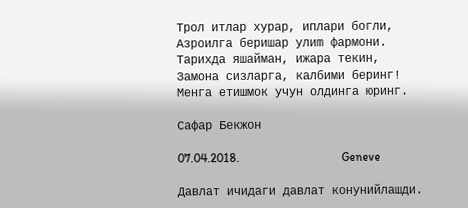Трол итлар хурар, иплари богли,
Азроилга беришар улиm фармони.
Тарихда яшайман, ижара текин,
Замона сизларга, калбими беринг!
Менга етишмок учун олдинга юринг.

Сафар Бекжон

07.04.2018.                                  Geneve

Давлат ичидаги давлат конунийлашди.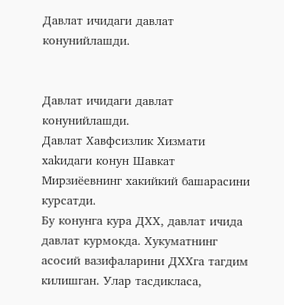Давлат ичидаги давлат конунийлашди.


Давлат ичидаги давлат конунийлашди.
Давлат Хавфсизлик Хизмати хаkидаги конун Шавкат Мирзиёевнинг хакийкий башарасини курсатди.
Бу конунга кура ДХХ, давлат ичида давлат курмокда. Хукуматнинг асосий вазифаларини ДХХга тагдим килишган. Улар тасдикласа,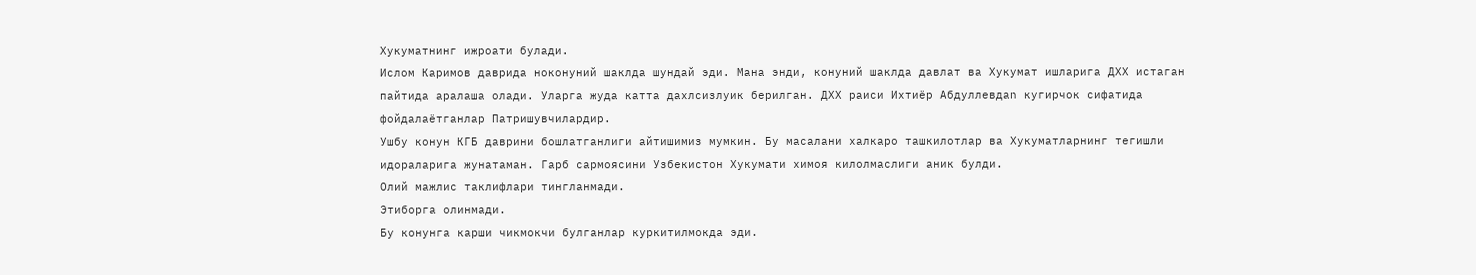Хукуматнинг ижроати булади.
Ислом Каримов даврида ноконуний шаклда шундай эди. Мана энди, конуний шаклда давлат ва Хукумат ишларига ДХХ истаган пайтида аралаша олади. Уларга жуда катта дахлсизлуик берилган. ДХХ раиси Ихтиёр Абдуллевдan кугирчок сифатида фойдалаётганлар Патришувчилардир.
Ушбу конун КГБ даврини бошлатганлиги айтишимиз мумкин. Бу масалани халкаро ташкилотлар ва Хукуматларнинг тегишли идораларига жунатаман. Гарб сармоясини Узбекистон Хукумати химоя килолмаслиги аник булди.
Олий мажлис таклифлари тингланмади.
Этиборга олинмади.
Бу конунга карши чикмокчи булганлар куркитилмокда эди.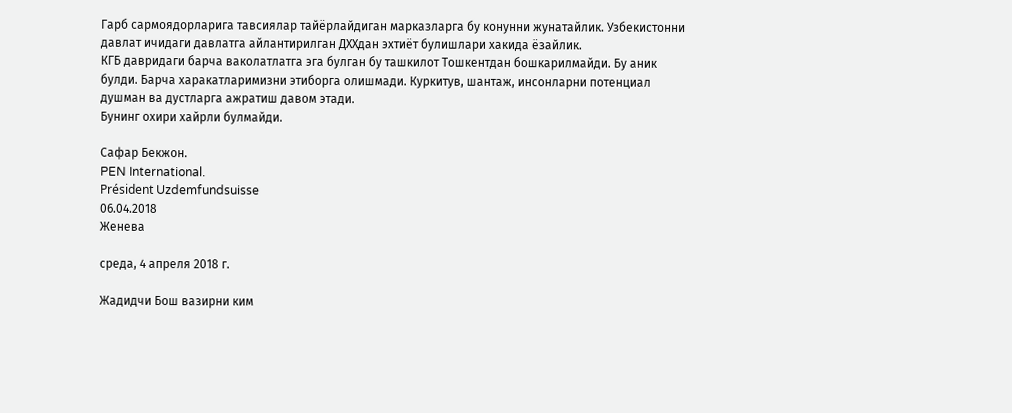Гарб сармоядорларига тавсиялар тайёрлайдиган марказларга бу конунни жунатайлик. Узбекистонни давлат ичидаги давлатга айлантирилган ДХХдан эхтиёт булишлари хакида ёзайлик.
КГБ давридаги барча ваколатлатга эга булган бу ташкилот Тошкентдан бошкарилмайди. Бу аник булди. Барча харакатларимизни этиборга олишмади. Куркитув, шантаж, инсонларни потенциал душман ва дустларга ажратиш давом этади.
Бунинг охири хайрли булмайди.

Сафар Бекжон.
PEN International.
Président Uzdemfundsuisse
06.04.2018
Женева

среда, 4 апреля 2018 г.

Жадидчи Бош вазирни ким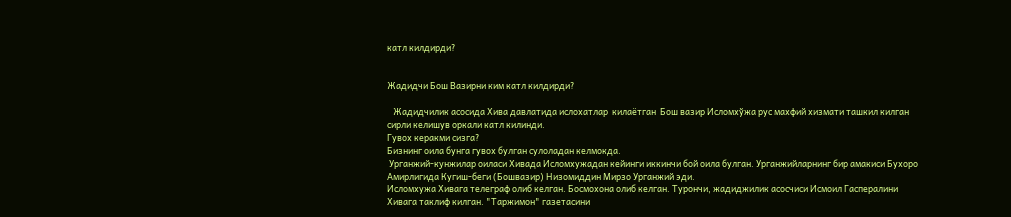катл килдирди?


Жадидчи Бош Вазирни ким катл килдирди?

   Жадидчилик асосида Хива давлатида ислохатлар  килаётган  Бош вазир Исломхўжа рус махфий хизмати ташкил килган сирли келишув оркали катл килинди.
Гувох керакми сизга?
Бизнинг оила бунга гувох булган сулоладан келмокда.
 Урганжий-кyнжилар оиласи Хивада Исломхужадан кейинги иккинчи бой оила булган. Урганжийларнинг бир амакиси Бухоро Амирлигида Кугиш-беги (Бошвазир) Низомиддин Мирзо Урганжий эди.
Исломхужа Хивага телеграф олиб келган. Босмохона олиб келган. Турончи, жадиджилик асосчиси Исмоил Гаспералини Хивага таклиф килган. "Таржимон" газетасини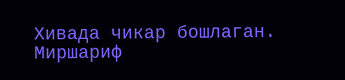Хивада чикар бошлаган.   Миршариф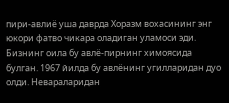пири-авлиё уша даврда Хоразм вохасининг энг юкори фатво чикара оладиган уламоси эди. Бизнинг оила бу авлё-пирнинг химоясида булган. 1967 йилда бу авлёнинг угилларидан дуо олди. Невараларидан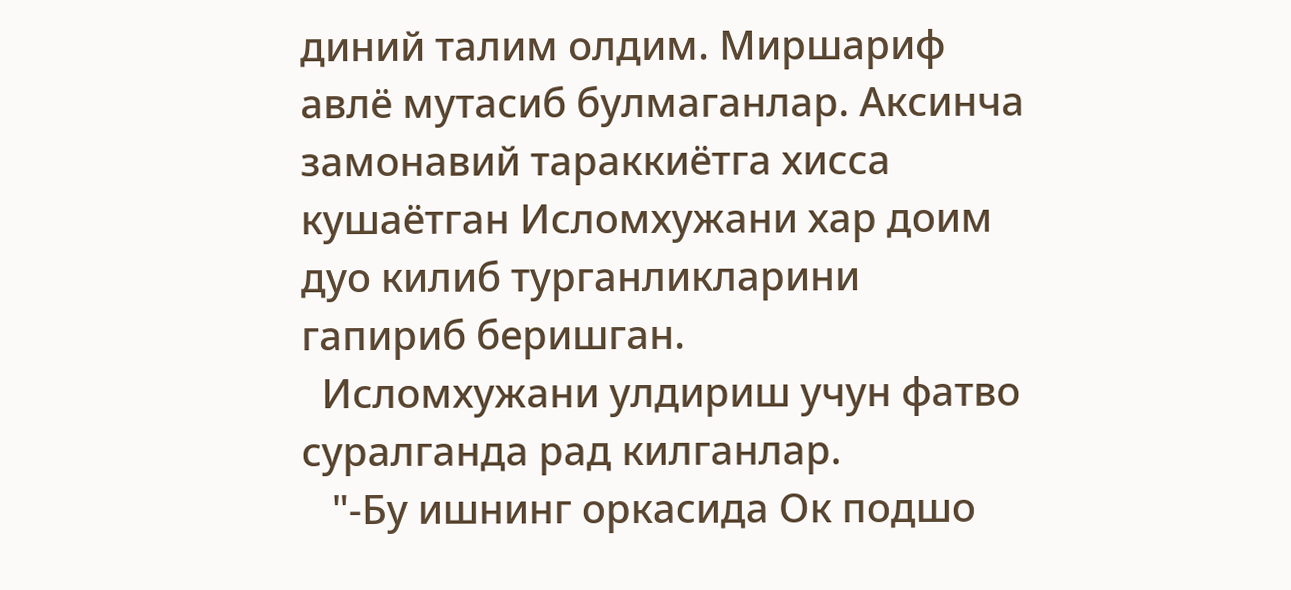диний талим олдим. Миршaриф авлё мутасиб булмаганлар. Аксинча замонавий тараккиётга хисса кушаётган Исломхужани хар доим дуо килиб турганликларини гапириб беришган.
  Исломхужани улдириш учун фатво суралганда рад килганлар.
   "-Бу ишнинг оркасида Ок подшо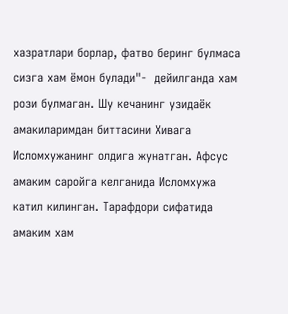хазратлари борлар, фатво беринг булмаса сизга хам ёмон булади"-  дейилганда хам рози булмаган. Шу кечанинг узидаёк амакиларимдан биттасини Хивага Исломхужанинг олдига жунатган. Афсус амаким саройга келганида Исломхужа катил килинган. Тарaфдори сифатида амаким хам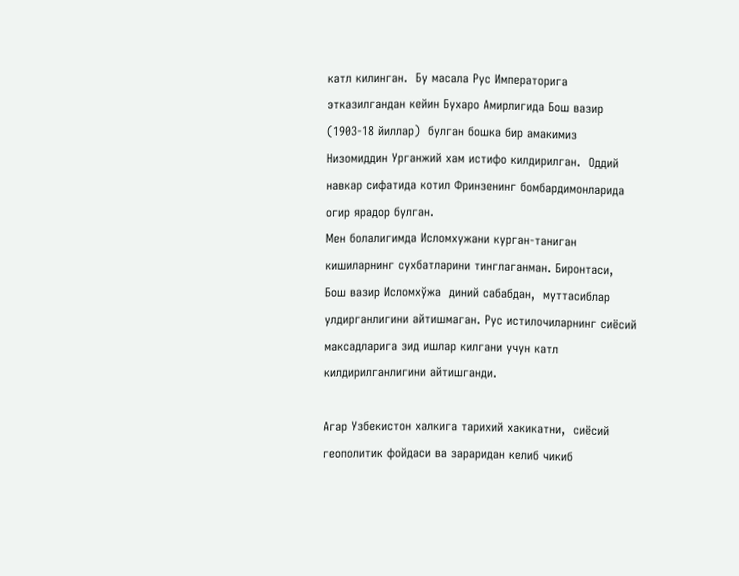катл килинган.  Бу масала Рус Императорига этказилгандан кейин Бухаро Амирлигида Бош вазир (1903-18 йиллар)  булган бошка бир амакимиз Низомиддин Урганжий хам истифо килдирилган.  Оддий навкар сифатида котил Фринзенинг бомбардимонларида огир ярадор булган.
Мен болалигимда Исломхужани курган-таниган кишиларнинг сухбатларини тинглаганман. Биронтаси,  Бош вазир Исломхўжа  диний сабабдан,  муттасиблар улдирганлигини айтишмаган. Рус истилочиларнинг сиёсий максадларига зид ишлар килгани учун катл килдирилганлигини айтишганди.

Агар Узбекистон халкига тарихий хакикатни,  сиёсий геополитик фойдаси ва зараридан келиб чикиб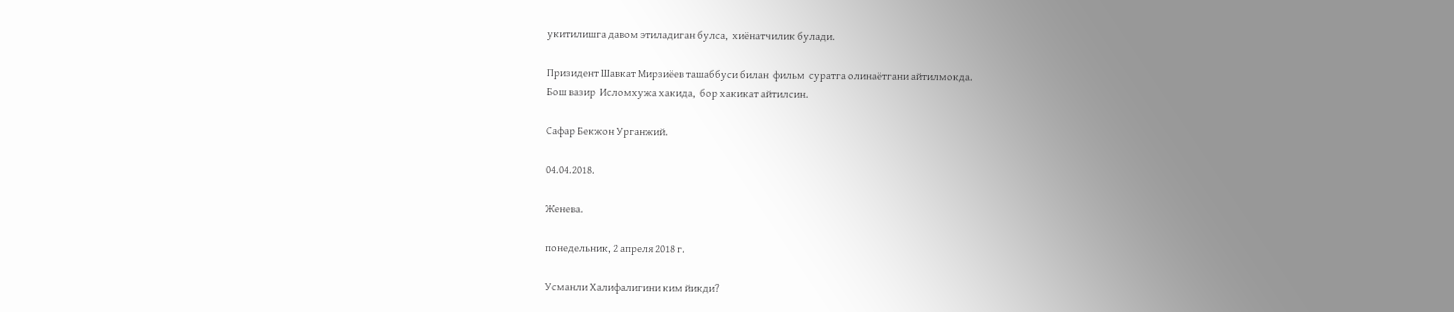укитилишга давом этиладиган булса,  хиёнатчилик булади.

Призидент Шавкат Мирзиёев ташаббуси билан  фильм  суратга олинаётгани айтилмокда.
Бош вазир  Исломхужа хакида,  бор хакикат айтилсин.

Сафар Бекжон Урганжий.

04.04.2018.

Женева.

понедельник, 2 апреля 2018 г.

Усманли Халифалигини ким йикди?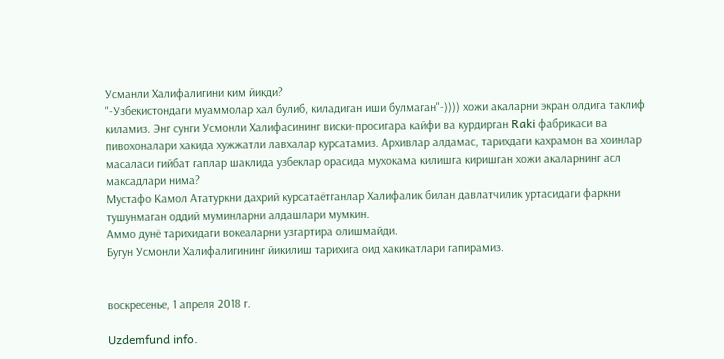Усманли Халифалигини ким йикди?
"-Узбекистондаги муаммолар хал булиб, киладиган иши булмаган"-)))) хожи акаларни экран олдига таклиф киламиз. Энг сунги Усмонли Халифасининг виски-просигарa кайфи ва курдирган Raki фабрикаси ва пивохоналари хакида хужжатли лавхалар курсатамиз. Архивлар алдамас, тарихдаги кахрамон ва хоинлар масаласи гийбат гаплар шаклида узбеклар орасида мухокама килишга киришган хожи акаларнинг асл максадлари нима?
Мустафо Камол Ататуркни дахрий курсатаётганлар Халифалик билан давлатчилик уртасидаги фаркни тушунмаган оддий муминларни алдашлари мумкин.
Аммо дунё тарихидаги вокеаларни узгартира олишмайди.
Бугун Усмонли Халифалигининг йикилиш тарихига оид хакикатлари гапирамиз.


воскресенье, 1 апреля 2018 г.

Uzdemfund info.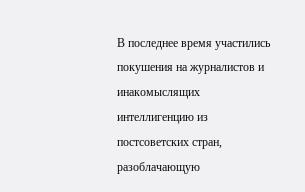В последнее время участились покушения на журналистов и инакомыслящих интеллигенцию из постсоветских стран, разоблачающую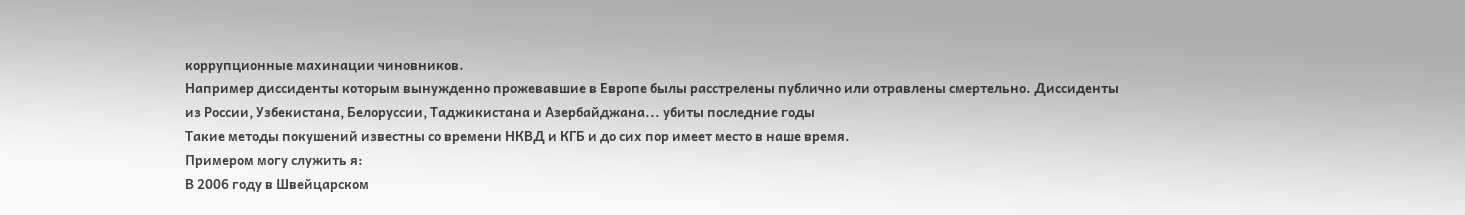коррупционные махинации чиновников.
Например диссиденты которым вынужденно прожевавшие в Европе былы расстрелены публично или отравлены смертельно. Диссиденты из России, Узбекистана, Белоруссии, Таджикистана и Азербайджана... убиты последние годы
Такие методы покушений известны со времени НКВД и КГБ и до сих пор имеет место в наше время.
Примером могу служить я:
В 2006 году в Швейцарском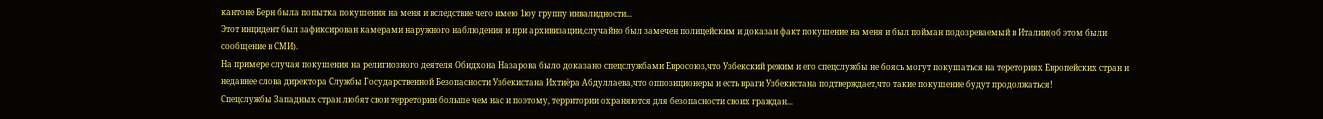кантоне Берн была попытка покушения на меня и вследствие чего имею 1юу группу инвалидности...
Этот инцидент был зафиксирован камерами наружного наблюдения и при архивизации,случайно был замечен полицейским и доказан факт покушение на меня и был пойман подозреваемый в Италии(об этом были сообщение в СМИ).
На примере случая покушения на религиозного деятеля Обидхона Назарова было доказано спецслужбами Евросоюз,что Узбекский режим и его спецслужбы не боясь могут покушаться на тереториях Европейских стран и недавнее слова директора Службы Государственной Безопасности Узбекистана Ихтиёра Абдуллаева,что оппозиционеры и есть враги Узбекистана подтверждает,что такие покушение будут продолжаться!
Спецслужбы Западных стран любят свои терретории больше чем нас и поэтому, территории охраняются для безопасности своих граждан...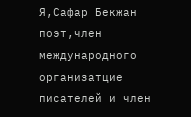Я,Сафар Бекжан поэт,член международного организатцие писателей и член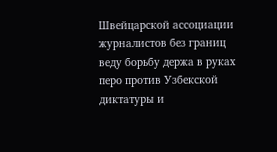Швейцарской ассоциации журналистов без границ веду борьбу держа в руках перо против Узбекской диктатуры и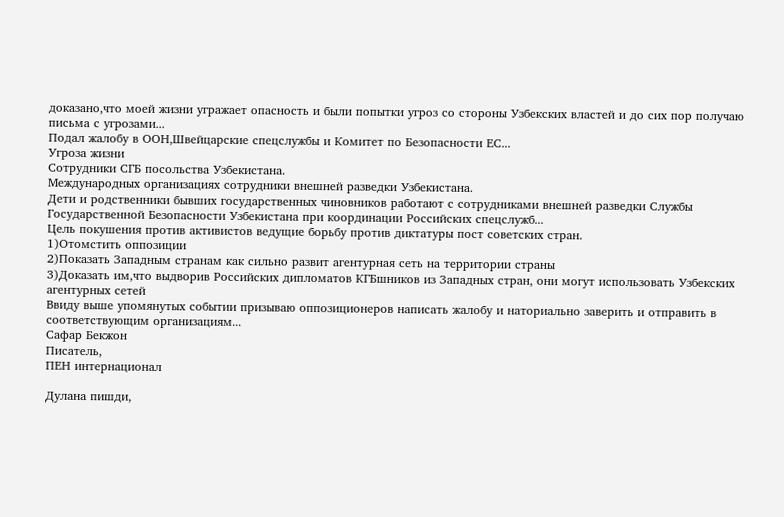доказано,что моей жизни угражает опасность и были попытки угроз со стороны Узбекских властей и до сих пор получаю письма с угрозами...
Подал жалобу в ООН,Швейцарские спецслужбы и Комитет по Безопасности ЕС...
Угроза жизни
Сотрудники СГБ посольства Узбекистана.
Международных организациях сотрудники внешней разведки Узбекистана.
Дети и родственники бывших государственных чиновников работают с сотрудниками внешней разведки Службы Государственной Безопасности Узбекистана при координации Российских спецслужб...
Цель покушения против активистов ведущие борьбу против диктатуры пост советских стран.
1)Отомстить оппозиции
2)Показать Западным странам как сильно развит агентурная сеть на территории страны
3)Доказать им,что выдворив Российских дипломатов КГБшников из Западных стран, они могут использовать Узбекских агентурных сетей
Ввиду выше упомянутых событии призываю оппозиционеров написать жалобу и наториально заверить и отправить в соответствующим организациям...
Сафар Бекжон
Писатель,
ПЕН интернационал

Дулана пишди,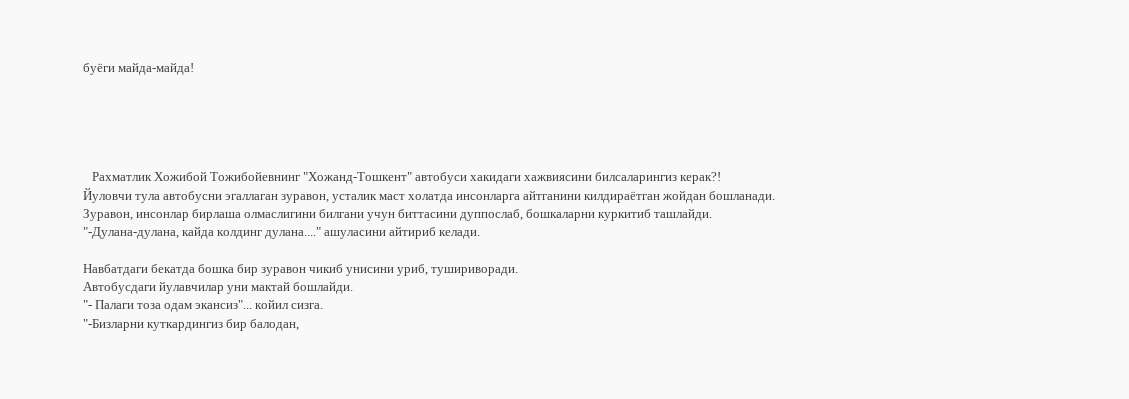буёги майда-майда!





   Рахматлик Хожибой Тожибойевнинг "Хожанд-Тошкент" автобуси хакидаги хажвиясини билсаларингиз керак?!
Йуловчи тула автобусни эгаллаган зуравон, усталик маст холатда инсонларга айтганини килдираётган жойдан бошланади.
Зуравон, инсонлар бирлаша олмаслигини билгани учун биттасини дуппослаб, бошкаларни куркитиб ташлайди.
"-Дулана-дулана, кайда колдинг дулана...." ашуласини айтириб келади.

Навбатдаги бекатда бошка бир зуравон чикиб унисини уриб, тушириворади.
Автобусдаги йулавчилар уни мактай бошлайди.
"- Палаги тоза одам экансиз"... койил сизга.
"-Бизларни куткардингиз бир балодан,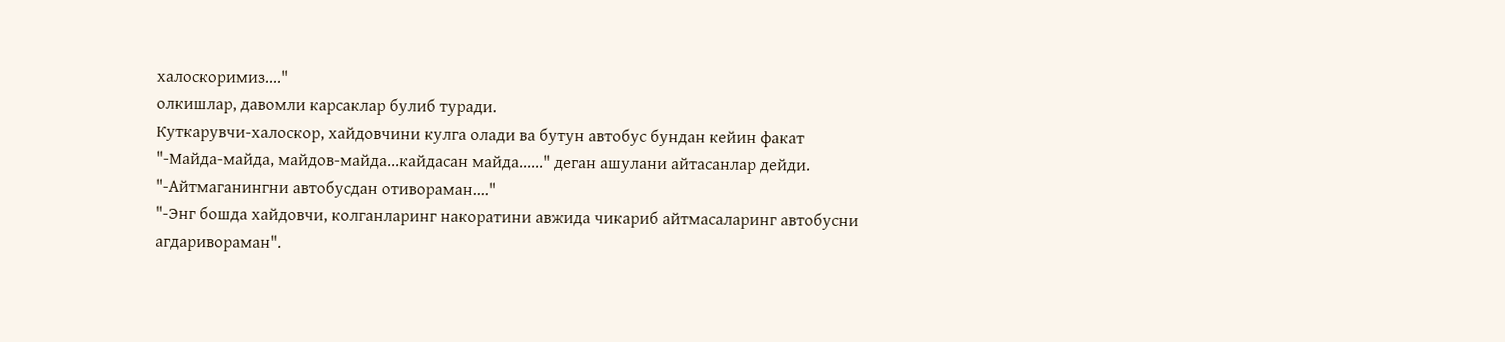халоскоримиз...."
олкишлар, давомли карсаклар булиб туради.
Куткарувчи-халоскор, хайдовчини кулга олади ва бутун автобус бундан кейин факат
"-Майда-майда, майдов-майда...кайдасан майда......" деган ашулани айтасанлар дейди.
"-Айтмаганингни автобусдан отивораман...."
"-Энг бошда хайдовчи, колганларинг накоратини авжида чикариб айтмасаларинг автобусни агдаривораман".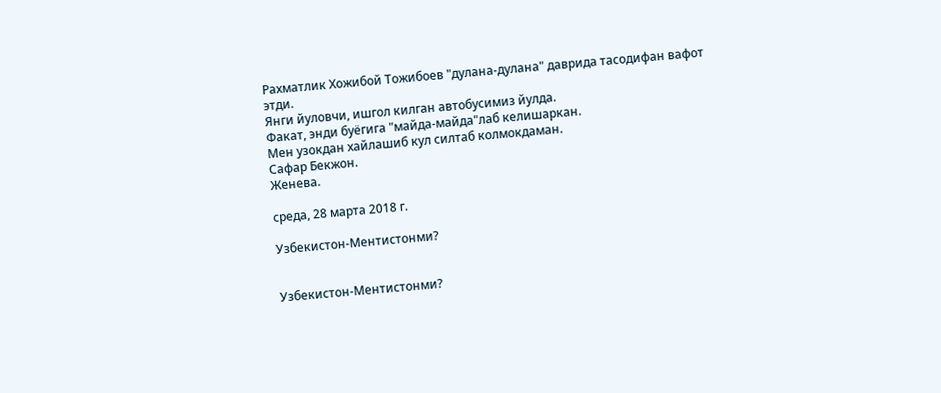Рахматлик Хожибой Тожибоев "дyлана-дyлана" даврида тасодифан вафот этди.
Янги йуловчи, ишгол килган автобусимиз йулда.
Факат, энди буёгига "майда-майда"лаб келишаркан.
Мен узокдан хайлашиб кул силтаб колмокдаман.
Сафар Бекжон.
Женева.

среда, 28 марта 2018 г.

Узбекистон-Ментистонми?


Узбекистон-Ментистонми?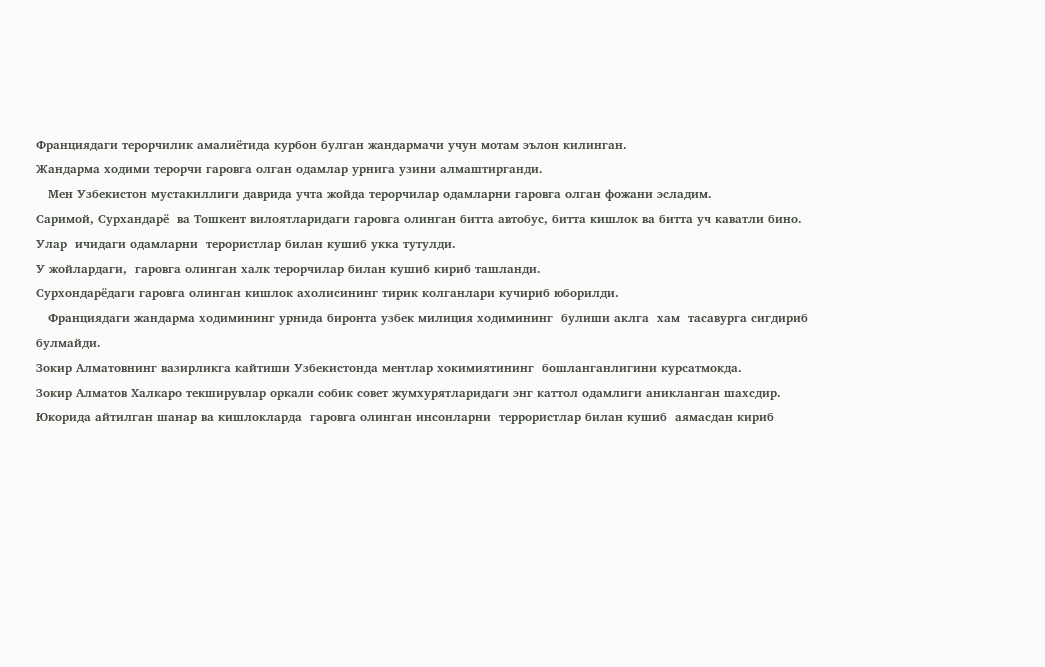Франциядаги терорчилик амалиётида курбон булган жандармачи учун мотам эълон килинган.
Жандарма ходими терорчи гаровга олган одамлар урнига узини алмаштирганди.
   Мен Узбекистон мустакиллиги даврида учта жойда терорчилар одамларни гаровга олган фожани эсладим.
Саримой, Сурхандарё  ва Тошкент вилоятларидаги гаровга олинган битта автобус, битта кишлок ва битта уч каватли бино.
Улар  ичидаги одамларни  терористлар билан кушиб укка тутулди.
У жойлардаги,  гаровга олинган халк терорчилар билан кушиб кириб ташланди.
Сурхондарёдаги гаровга олинган кишлок ахолисининг тирик колганлари кучириб юборилди.
   Франциядаги жандарма ходимининг урнида биронта узбек милиция ходимининг  булиши аклга  хам  тасавурга сигдириб булмайди.
Зокир Алматовнинг вазирликга кайтиши Узбекистонда ментлар хокимиятининг  бошланганлигини курсатмокда.
Зокир Алматов Халкаро текширувлар оркали собик совет жумхурятларидаги энг каттол одамлиги аникланган шахсдир.
Юкорида айтилган шанар ва кишлокларда  гаровга олинган инсонларни  террористлар билан кушиб  аямасдан кириб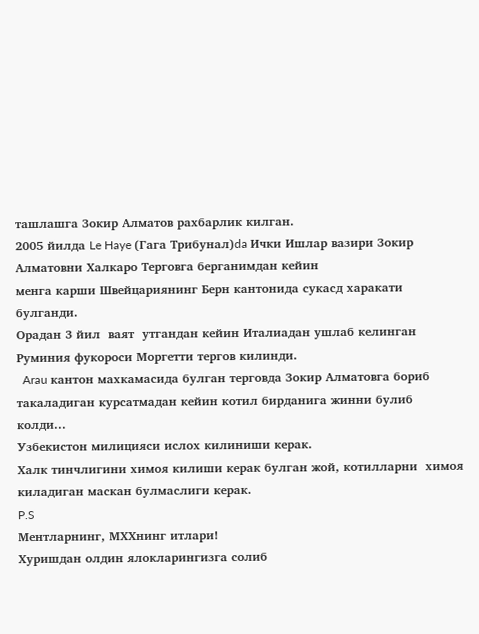ташлашга Зокир Алматов рахбарлик килган.
2005 йилда Le Haye (Гага Трибунал)da Ички Ишлар вазири Зокир Алматовни Халкаро Терговга берганимдан кейин
менга карши Швейцариянинг Берн кантонида сукасд харакати булганди.
Орадан 3 йил  ваят  утгандан кейин Италиадан ушлаб келинган Руминия фукороси Моргетти тергов килинди.
  Arau кантон махкамасида булган терговда Зокир Алматовга бориб такаладиган курсатмадан кейин котил бирданига жинни булиб колди...
Узбекистон милицияси ислох килиниши керак.
Халк тинчлигини химоя килиши керак булган жой, котилларни  химоя киладиган маскан булмаслиги керак.
P.S
Ментларнинг, МХХнинг итлари!
Хуришдан олдин ялокларингизга солиб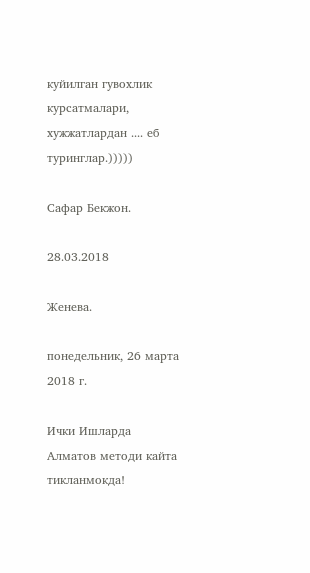куйилган гувохлик курсатмалари, хужжатлардан .... еб туринглар.)))))

Сафар Бекжон.

28.03.2018

Женева.

понедельник, 26 марта 2018 г.

Ички Ишларда Алматов методи кайта тикланмокда!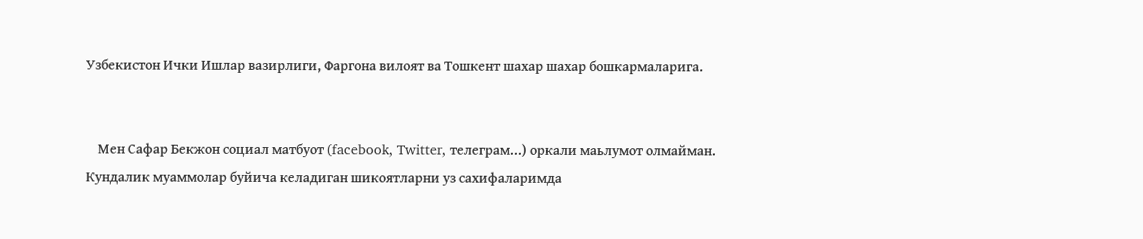Узбекистон Ички Ишлар вазирлиги, Фаргона вилоят ва Тошкент шахар шахар бошкармаларига.


    Мен Сафар Бекжон социал матбуот (facebook, Twitter, телеграм...) оркали маьлумот олмайман.
Кундалик муаммолар буйича келадиган шикоятларни уз сахифаларимда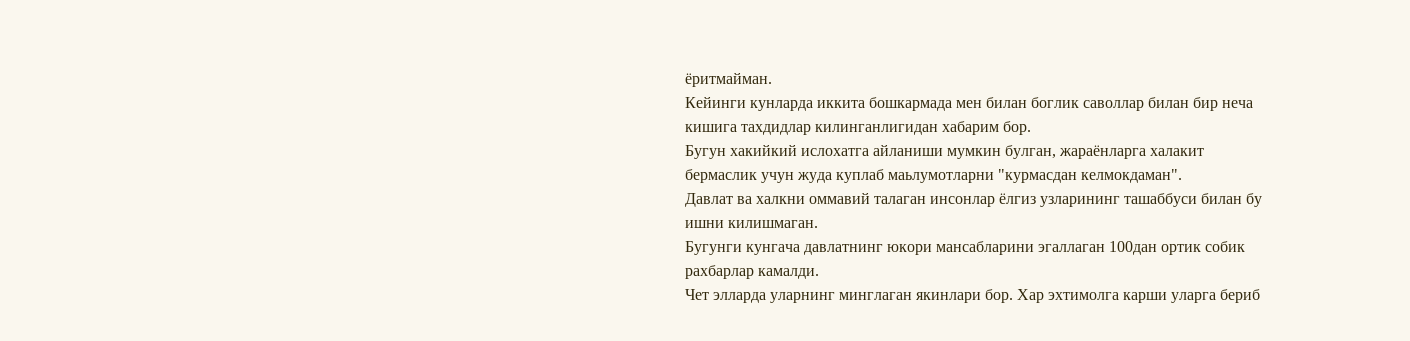ёритмайман.
Кейинги кунларда иккита бошкармада мен билан боглик саволлар билан бир неча кишига тахдидлар килинганлигидан хабарим бор.
Бугун хакийкий ислохатга айланиши мумкин булган, жараёнларга халакит бермаслик учун жуда куплаб маьлумотларни "курмасдан келмокдаман".
Давлат ва халкни оммавий талаган инсонлар ёлгиз узларининг ташаббуси билан бу ишни килишмаган.
Бугунги кунгача давлатнинг юкори мансабларини эгаллаган 100дан ортик собик рахбарлар камалди.
Чет элларда уларнинг минглаган якинлари бор. Хар эхтимолга карши уларга бериб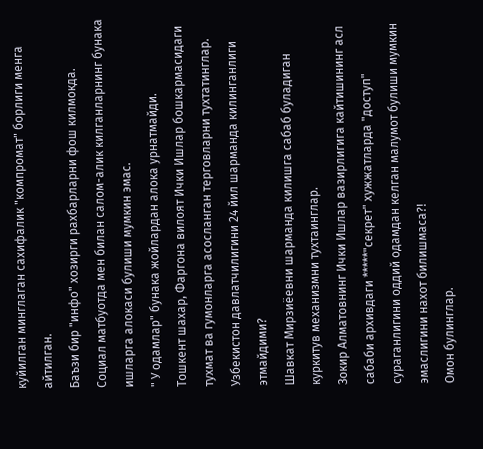кyйилган минглаган сахифалик "компромат" борлиги менга айтилган.
Баъзи бир "инфо" хозирги рахбарларни фош килмокда.
Социал матбуотда мен билан салом-алик килганларнинг бунака ишларга алокаси булиши мумкин эмас.
" У одамлар" бунака жойлардан алока урнатмайди.
Тошкент шахар, Фаргона вилоят Ички Ишлар бошкармасидаги тухмат ва гумонларга асосланган терговларни тухтатинглар.
Узбекистон давлатчилигини 24 йил шарманда килинганлиги этмайдими?
Шавкат Мирзиёевни шарманда килишга сабаб буладиган куркитув механизмни тухтаинглар.
Зокир Алматовнинг Ички Ишлар вазирлигига кайтишининг асл сабаби архивдаги *****"секрет" хужжатларда "доступ" сураганлигини оддий одамдан келган малумот булиши мумкин эмаслигини нахот билишмаса?!
Омон булинглар.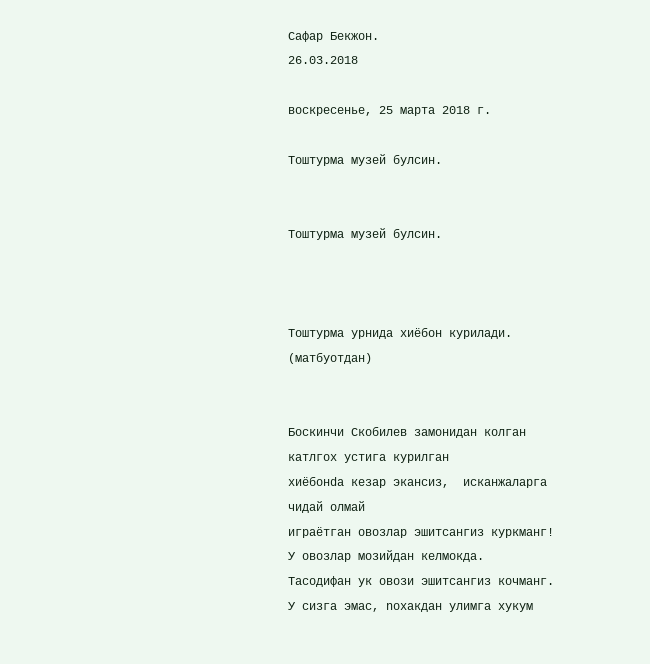Сафар Бекжон.
26.03.2018

воскресенье, 25 марта 2018 г.

Тоштурма музей булсин.


Тоштурма музей булсин.



Тоштурма урнида хиёбон курилади. (матбуотдан)


Боскинчи Скобилев замонидан колган катлгох устига курилган
хиёбонdа кезар экансиз,  исканжаларга чидай олмай
играётган овозлар эшитсангиз куркманг!
У овозлар мозийдан келмокда.
Тасодифан ук овози эшитсангиз кочманг.
У сизга эмас, nохакдан улимга хукум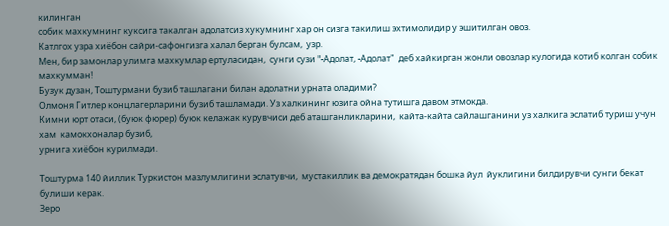килинган
собик махкумнинг куксига такалган адолатсиз хукумнинг хар он сизга такилиш эхтимолидир у эшитилган овоз.
Катлгох узра хиёбон сайри-сафонгизга халал берган булсам,  узр.
Мен, бир замонлар улимга махкумлар ертуласидан,  сунги сузи "-Aдолат, -Aдолат"  деб хайкирган жонли овозлар кулогида котиб колган собик махкумман!
Бузук дузан, Тоштурмани бузиб ташлагани билан адолатни урната оладими?
Олмоня Гитлер концлагерларини бузиб ташламади. Уз халкининг юзига ойна тутишга давом этмокда.
Кимни юрт отаси, (буюк фюрер) буюк келажак курувчиси деб аташганликларини,  кайта-кайта сайлашганини уз халкига эслатиб туриш учун хам  камокхоналар бузиб,
урнига хиёбон курилмади.

Тоштурма 140 йиллик Туркистон мазлумлигини эслатувчи,  мустакиллик ва демократядан бошка йул  йуклигини билдирувчи сyнги бекат булиши керак.
Зеро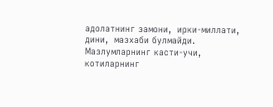адолатнинг замони,  ирки-миллати,  дини,  мазхаби булмайди.
Мазлумларнинг касти-учи,  котиларнинг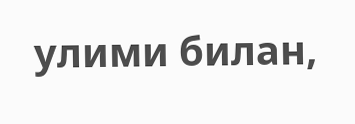улими билан,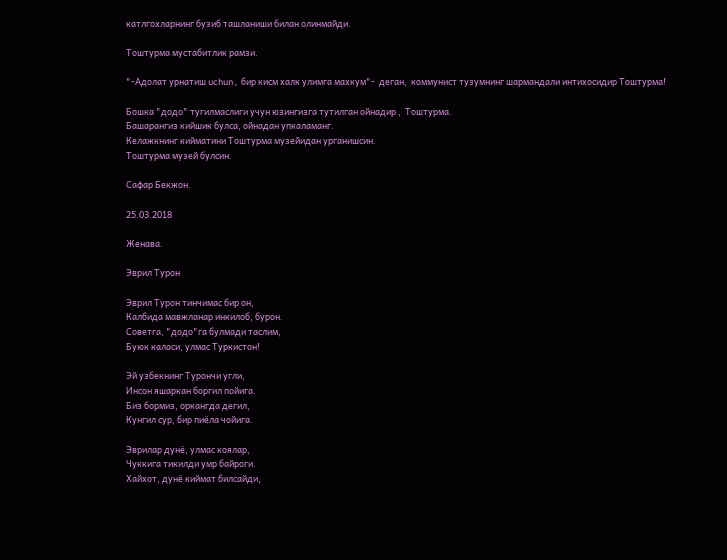катлгохларнинг бузиб ташланиши билан олинмайди.

Тоштурма мустабитлик рамзи.

"-Адолат урнатиш uchun ,  бир кисм халк улимга махкум"-  деган,  коммунист тузумнинг шармандали интихосидир Тоштурма!

Бошка "додо" тугилмаслиги учун юзингизга тутилган ойнадир ,  Тоштурма.
Башарангиз кийшик булса, ойнадан упкаламанг.
Келажкнинг кийматини Тоштурма музейидан урганишсин.
Тоштурма музей булсин.

Сафар Бекжон.

25.03.2018

Женава.

Эврил Турон

Эврил Турон тинчимас бир он,
Калбида мавжланар инкилоб, бурон.
Советга, "додо"га булмади таслим,
Буюк каласи, улмас Туркистон!

Эй узбекнинг Турончи угли,
Инсон яшаркан боргил пойига.
Биз бормиз, оркангда дегил,
Кунгил сур, бир пиёла чойига.

Эврилар дунё, улмас коялар,
Чуккига тикилди умр байроги.
Хайхот, дунё киймат билсайди,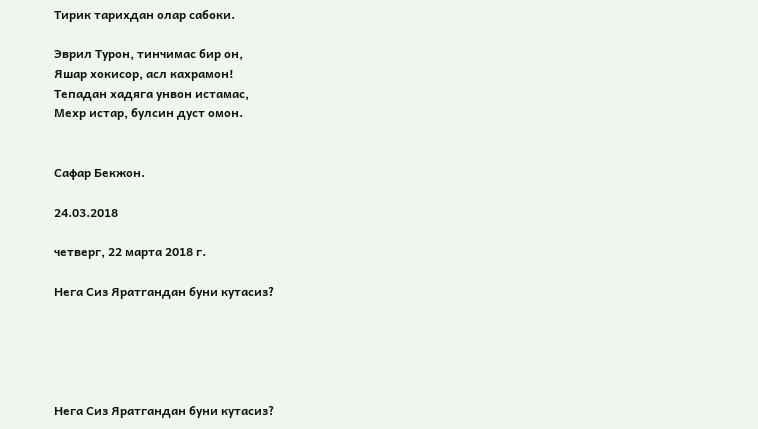Тирик тарихдан олар сабоки.

Эврил Турон, тинчимас бир он,
Яшар хокисор, асл кахрамон!
Тепадан хадяга унвон истамас,
Мехр истар, булсин дуст омон.


Сафар Бекжон.

24.03.2018

четверг, 22 марта 2018 г.

Нега Сиз Яратгандан буни кутасиз?





Нега Сиз Яратгандан буни кутасиз?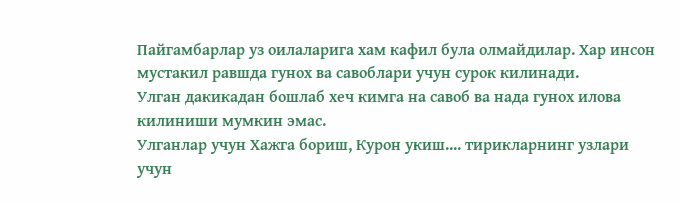Пайгамбарлар уз оилаларига хам кафил була олмайдилар. Хар инсон мустакил равшда гунох ва савоблари учун сурок килинади.
Улган дакикадан бошлаб хеч кимга на савоб ва нада гунох илова килиниши мумкин эмас.
Улганлар учун Хажга бориш, Курон укиш.... тирикларнинг узлари учун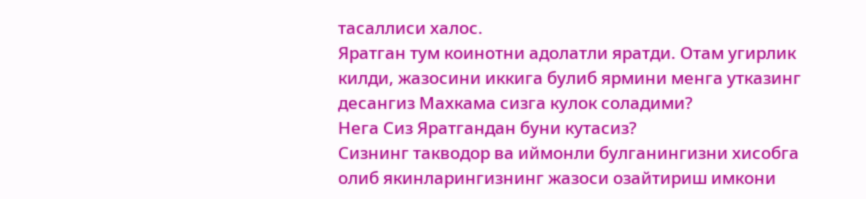тасаллиси халос.
Яратган тум коинотни адолатли яратди. Отам угирлик килди, жазосини иккига булиб ярмини менга утказинг десангиз Махкама сизга кулок соладими?
Нега Сиз Яратгандан буни кутасиз?
Сизнинг такводор ва иймонли булганингизни хисобга олиб якинларингизнинг жазоси озайтириш имкони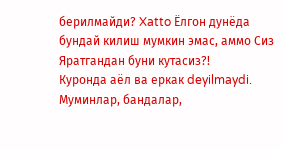берилмайди? Xatto Ёлгон дунёда бундай килиш мумкин эмас, аммо Сиз Яратгандан буни кутасиз?!
Куронда аёл ва еркак deyilmaydi.
Mуминлар, бандалар,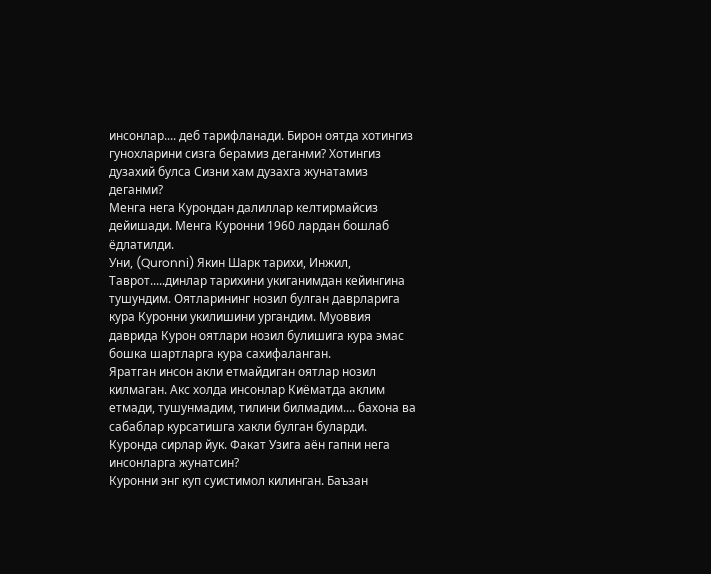инсонлар.... деб тарифланади. Бирон оятда хотингиз гунохларини сизга берамиз деганми? Хотингиз дyзахий булса Сизни хам дузахга жунатамиз деганми?
Менга нега Курондан далиллар келтирмайсиз дейишади. Менга Куронни 1960 лардан бошлаб ёдлатилди.
Уни, (Quronni) Якин Шарк тарихи, Инжил, Таврот.....динлар тарихини укиганимдан кейингина тушундим. Оятларининг нозил булган даврларига кура Куронни укилишини ургандим. Муоввия даврида Курон оятлари нозил булишига кура эмас бошка шартларга кура сахифаланган.
Яратган инсон акли етмайдиган оятлар нозил килмаган. Акс холда инсонлар Киёматда аклим етмади, тушунмадим, тилини билмадим.... бахона ва сабаблар курсатишга хакли булган буларди.
Куронда сирлар йук. Факат Узига аён гапни нега инсонларга жунатсин?
Куронни энг куп суистимол килинган. Баъзан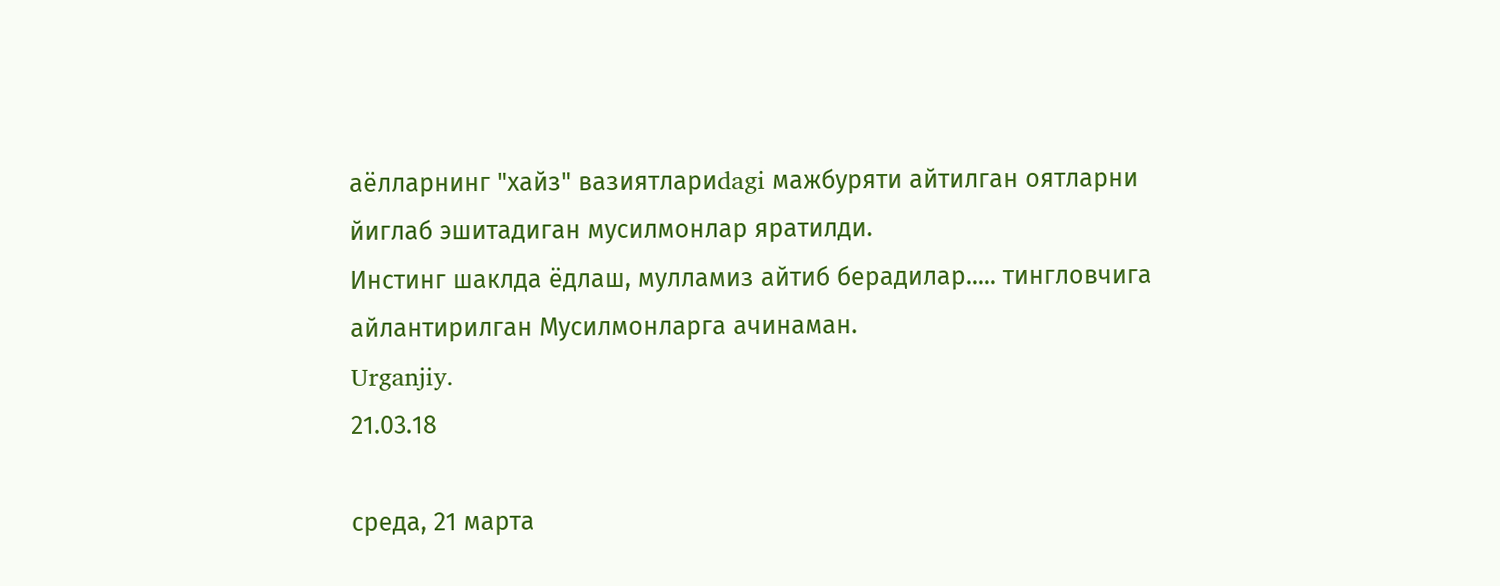аёлларнинг "хайз" вазиятлариdagi мажбуряти айтилган оятларни йиглаб эшитадиган мусилмонлар яратилди.
Инстинг шаклда ёдлаш, мулламиз айтиб берадилар..... тингловчига айлантирилган Мусилмонларга ачинаман.
Urganjiy.
21.03.18

среда, 21 марта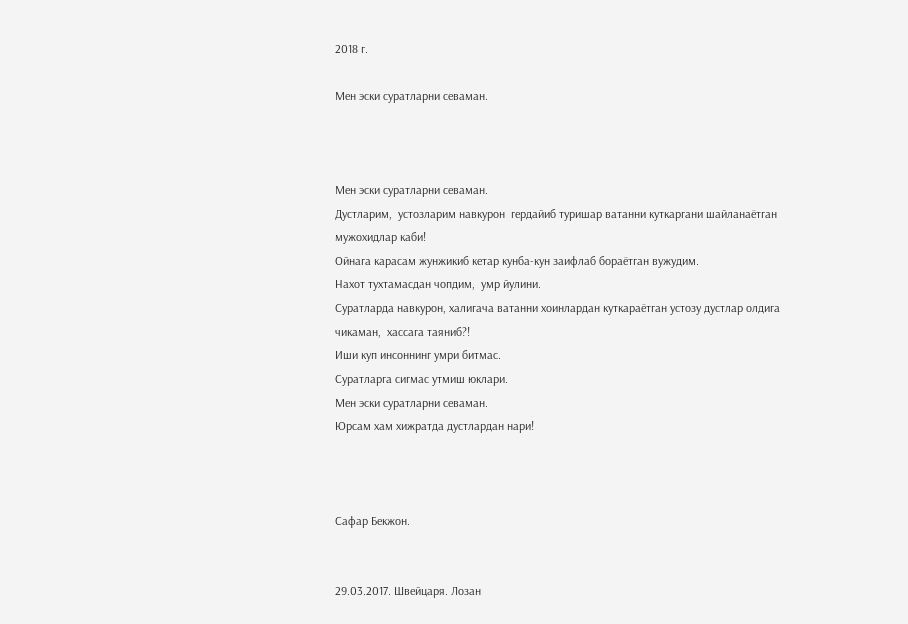2018 г.

Мен эски суратларни севаман.



Мен эски суратларни севаман.
Дустларим,  устозларим навкурон  гердайиб туришар ватанни куткаргани шайланаётган мужохидлар каби!
Ойнага карасам жунжикиб кетар кунба-кун заифлаб бораётган вужудим.
Нахот тухтамасдан чопдим,  умр йулини.
Суратларда навкурон, халигача ватанни хоинлардан куткараётган устозу дустлар олдига чикаман,  хассага таяниб?!
Иши куп инсоннинг умри битмас.
Суратларга сигмас утмиш юклари.
Мен эски суратларни севаман.
Юрсам хам хижратда дустлардан нари!



Сафар Бекжон.


29.03.2017. Швейцаря. Лозан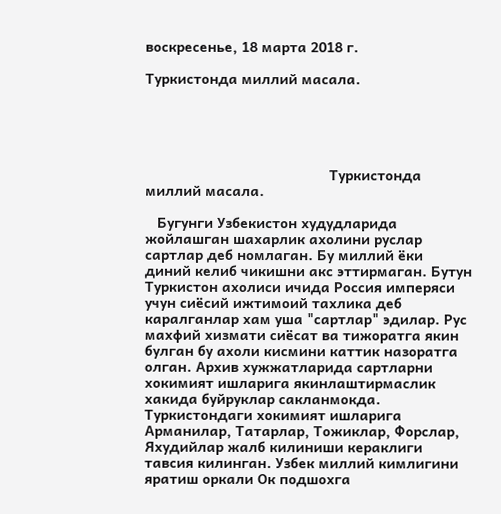воскресенье, 18 марта 2018 г.

Туркистонда миллий масала.





                                              Туркистонда миллий масала.

   Бугунги Узбекистон худудларида жойлашган шахарлик ахолини руслар сартлар деб номлаган. Бу миллий ёки диний келиб чикишни акс эттирмаган. Бутун Туркистон ахолиси ичида Россия имперяси учун сиёсий ижтимоий тахлика деб каралганлар хам уша "сартлар" эдилар. Рус махфий хизмати сиёсат ва тижоратга якин булган бу ахоли кисмини каттик назоратга олган. Архив хужжатларида сартларни хокимият ишларига якинлаштирмаслик хакида буйруклар сакланмокда. Туркистондаги хокимият ишларига Арманилар, Татарлар, Тожиклар, Форслар, Яхудийлар жалб килиниши кераклиги тавсия килинган. Узбек миллий кимлигини яратиш оркали Ок подшохга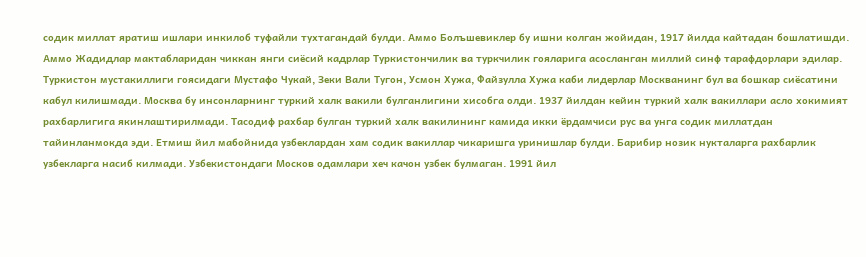содик миллат яратиш ишлари инкилоб туфайли тухтагандай булди. Аммо Болъшевиклер бу ишни колган жойидан, 1917 йилда кайтадан бошлатишди. Аммо Жадидлар мактабларидан чиккан янги сиёсий кадрлар Туркистончилик ва туркчилик гояларига асосланган миллий синф тарафдорлари эдилар. Туркистон мустакиллиги гоясидаги Мустафо Чукай, Зеки Вали Тугон, Усмон Хужа, Файзулла Хужа каби лидерлар Москванинг бул ва бошкар сиёсатини кабул килишмади. Москва бу инсонларнинг туркий халк вакили булганлигини хисобга олди. 1937 йилдан кейин туркий халк вакиллари асло хокимият рахбарлигига якинлаштирилмади. Тасодиф рахбар булган туркий халк вакилининг камида икки ёрдамчиси рус ва унга содик миллатдан тайинланмокда эди. Етмиш йил мабойнида узбеклардан хам содик вакиллар чикаришга уринишлар булди. Барибир нозик нукталарга рахбарлик узбекларга насиб килмади. Узбекистондаги Москов одамлари хеч качон узбек булмаган. 1991 йил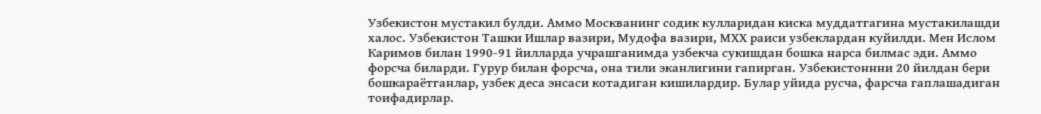Узбекистон мустакил булди. Аммо Москванинг содик кулларидан киска муддатгагина мустакилашди халос. Узбекистон Ташки Ишлар вазири, Мудофа вазири, МХХ раиси узбеклардан куйилди. Мен Ислом Каримов билан 1990-91 йилларда учрашганимда узбекча сукишдан бошка нарса билмас эди. Аммо форсча биларди. Гурур билан форсча, она тили эканлигини гапирган. Узбекистоннни 20 йилдан бери бошкараётганлар, узбек деса энсаси котадиган кишилардир. Булар уйида русча, фарсча гаплашадиган тоифадирлар.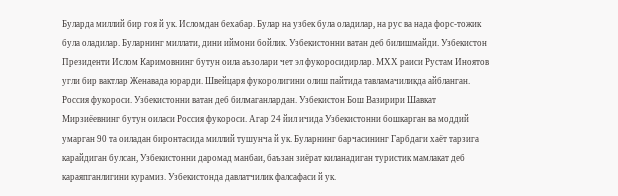Буларда миллий бир гоя й ук. Исломдан бехабар. Булар на узбек була оладилар, на рус ва нада форс-тожик була оладилар. Буларнинг миллати, дини иймони бойлик. Узбекистонни ватан деб билишмайди. Узбекистон Президенти Ислом Каримовнинг бутун оила аъзолари чет эл фукоросидирлар. МХХ раиси Рустам Иноятов угли бир вактлар Женавада юрарди. Швейцаря фукоролигини олиш пайтида тавламачиликда айбланган. Россия фукороси. Узбекистонни ватан деб билмаганлардан. Узбекистон Бош Вазирири Шавкат Мирзиёевнинг бутун оиласи Россия фукороси. Агар 24 йил ичида Узбекистонни бошкарган ва моддий умарган 90 та оиладан биронтасида миллий тушунча й ук. Буларнинг барчасининг Гарбдаги хаёт тарзига карайдиган булсан, Узбекистонни даромад манбаи, баъзан зиёрат киланадиган туристик мамлакат деб караяпганлигини курамиз. Узбекистонда давлатчилик фалсафаси й ук.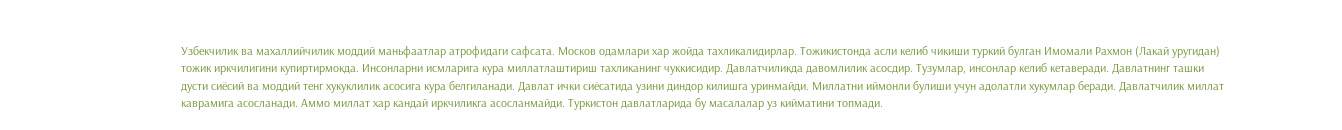Узбекчилик ва махаллийчилик моддий маньфаатлар атрофидаги сафсата. Москов одамлари хар жойда тахликалидирлар. Тожикистонда асли келиб чикиши туркий булган Имомали Рахмон (Лакай уругидан) тожик иркчилигини купиртирмокда. Инсонларни исмларига кура миллатлаштириш тахликанинг чуккисидир. Давлатчиликда давомлилик асосдир. Тузумлар, инсонлар келиб кетаверади. Давлатнинг ташки дусти сиёсий ва моддий тенг хукуклилик асосига кура белгиланади. Давлат ички сиёсатида узини диндор килишга уринмайди. Миллатни иймонли булиши учун адолатли хукумлар беради. Давлатчилик миллат каврамига асосланади. Аммо миллат хар кандай иркчиликга асосланмайди. Туркистон давлатларида бу масалалар уз кийматини топмади.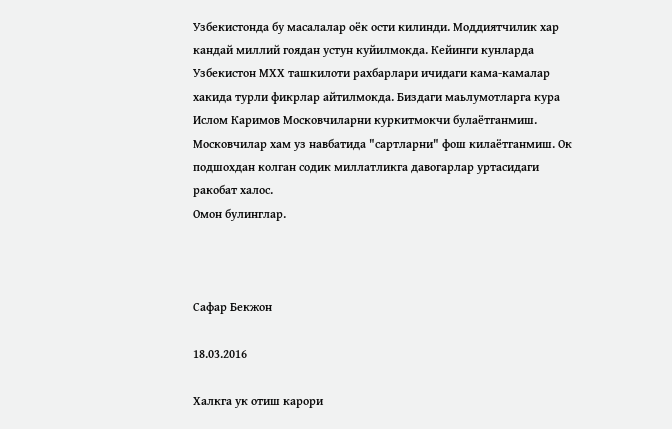Узбекистонда бу масалалар оёк ости килинди. Моддиятчилик хар кандай миллий гоядан устун куйилмокда. Кейинги кунларда Узбекистон МХХ ташкилоти рахбарлари ичидаги кама-камалар хакида турли фикрлар айтилмокда. Биздаги маьлумотларга кура Ислом Каримов Московчиларни куркитмокчи булаётганмиш. Московчилар хам уз навбатида "сартларни" фош килаётганмиш. Ок подшохдан колган содик миллатликга давогарлар уртасидаги ракобат халос.
Омон булинглар.



Сафар Бекжон

18.03.2016

Xалкга ук отиш карори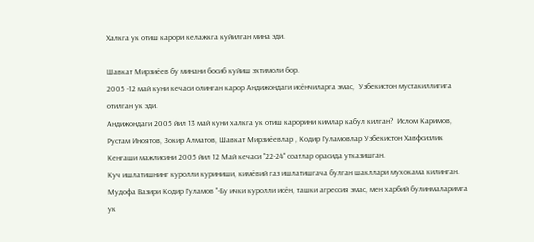Xалкга ук отиш карори келажкга куйилган мина эди.

Шавкат Мирзиёев бу минани босиб куйиш эхтимоли бор.
2005 -12 май куни кечаси олинган карор Андижондаги исёнчиларга эмас,  Узбекистон мустакиллигига отилган ук эди.
Андижондаги 2005 йил 13 май куни халкга ук отиш карорини кимлар кабул килган?  Ислом Каримов, Рустам Иноятов, Зокир Алматов, Шавкат Мирзиёевлар , Кодир Гуламовлар Узбекистон Хавфсизлик Кенгаши мажлисини 2005 йил 12 Май кечаси "22-24" соатлар орасида утказишган.
Куч ишлатишнинг куролли куриниши, кимёвий газ ишлатишгача булган шакллари мухокама килинган.
Мудофа Вазири Кодир Гуламов "-Бу ички куролли исён, ташки агрессия эмас, мен харбий булинмаларимга ук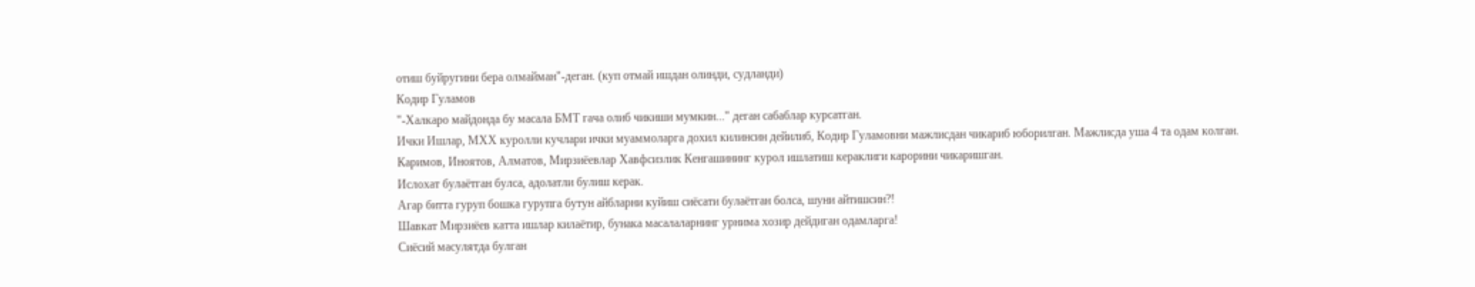отиш буйругини бера олмайман"-деган. (куп отмай ишдан олинди, судланди)
Кодир Гуламов
"-Халкаро майдонда бу масала БМТ гача олиб чикиши мумкин..." деган сабаблар курсатган.
Ички Ишлар, МХХ куролли кучлари ички муаммоларга дохил килинсин дейилиб, Кодир Гуламовни мажлисдан чикариб юборилган. Мажлисда уша 4 та одам колган.
Каримов, Иноятов, Алматов, Мирзиёевлар Хавфсизлик Кенгашининг курол ишлатиш кераклиги карорини чикаришган.
Ислохат булаётган булса, адолатли булиш керак.
Агар битта гуруп бошка гурупга бутун айбларни куйиш сиёсати булаётган болса, шуни айтишсин?!
Шавкат Мирзиёев катта ишлар килаётир, бунака масалаларнинг урнима хозир дейдиган одамларга!
Сиёсий масулятда булган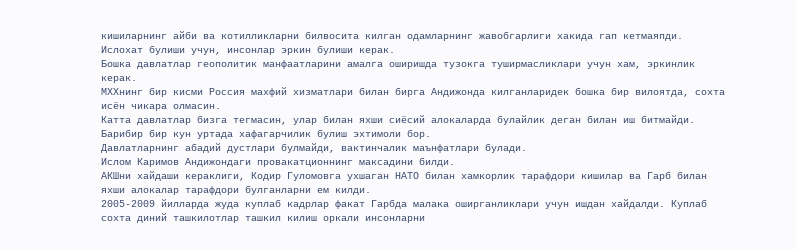кишиларнинг айби ва котилликларни билвосита килган одамларнинг жавобгарлиги хакида гап кетмаяпди.
Ислохат булиши учун, инсонлар эркин булиши керак.
Бошка давлатлар геополитик манфаатларини амалга оширишда тузокга туширмасликлари учун хам, эркинлик керак.
МХХнинг бир кисми Россия махфий хизматлари билан бирга Андижонда килганларидек бошка бир вилоятда, сохта исён чикара олмасин.
Катта давлатлар бизга тегмасин, улар билан яхши сиёсий алокаларда бyлайлик деган билан иш битмайди.
Барибир бир кун yртада хафагарчилик булиш эхтимоли бор.
Давлатларнинг абадий дустлари булмайди, вактинчалик маънфатлари булади.
Ислом Каримов Андижондаги провакатционнинг максадини билди.
АКШни хайдаши кераклиги, Кодир Гуломовга ухшаган НАТО билан хамкорлик тарафдори кишилар ва Гарб билан яхши алокалар тарафдори булганларни ем килди.
2005-2009 йилларда жуда куплаб кадрлар факат Гарбда малака оширганликлари учун ишдан хайдалди. Куплаб сохта диний ташкилотлар ташкил килиш оркали инсонларни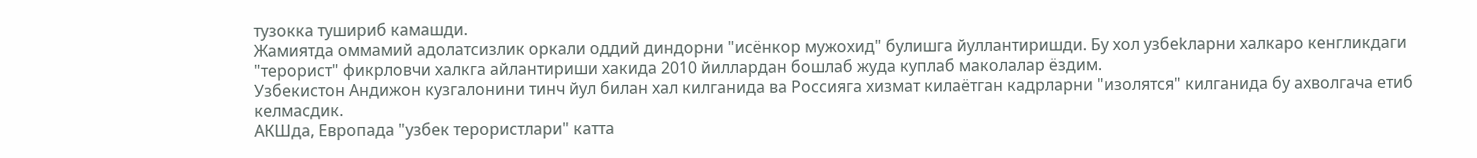тузокка тушириб камашди.
Жамиятда оммамий адолатсизлик оркали оддий диндорни "исёнкор мужохид" булишга йуллантиришди. Бу хол узбekларни халкаро кенгликдаги "терорист" фикрловчи халкга айлантириши хакида 2010 йиллардан бошлаб жуда куплаб маколалар ёздим.
Узбекистон Андижон кузгалонини тинч йул билан хал килганида ва Россияга хизмат килаётган кадрларни "изолятся" килганида бу ахволгача етиб келмасдик.
АКШда, Европада "узбек терористлари" катта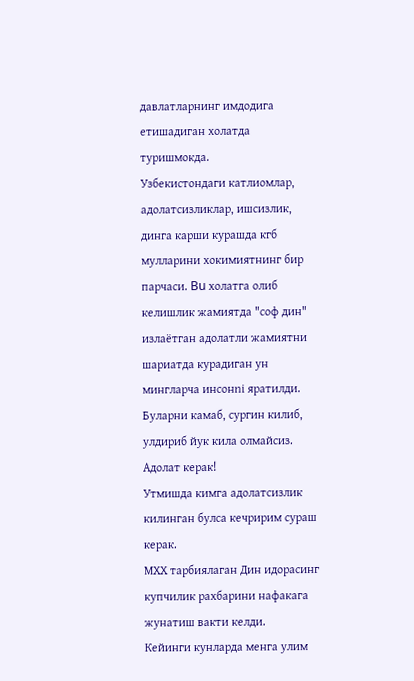давлатларнинг имдодига етишадиган холатда туришмокда.
Узбекистондаги катлиомлар, адолатсизликлар, ишсизлик, динга карши курашда кгб мулларини хокимиятнинг бир парчаси. Bu холатга олиб келишлик жамиятда "соф дин" излаётган адолатли жамиятни шариатда курадиган ун мингларча инсонni яратилди.
Буларни камаб, сургин килиб, улдириб йук кила олмайсиз.
Адолат керак!
Утмишда кимга адолатсизлик килинган булса кечририм сураш керак.
МХХ тарбиялаган Дин идорасинг купчилик рахбарини нафакага жунатиш вакти келди.
Кейинги кунларда менга улим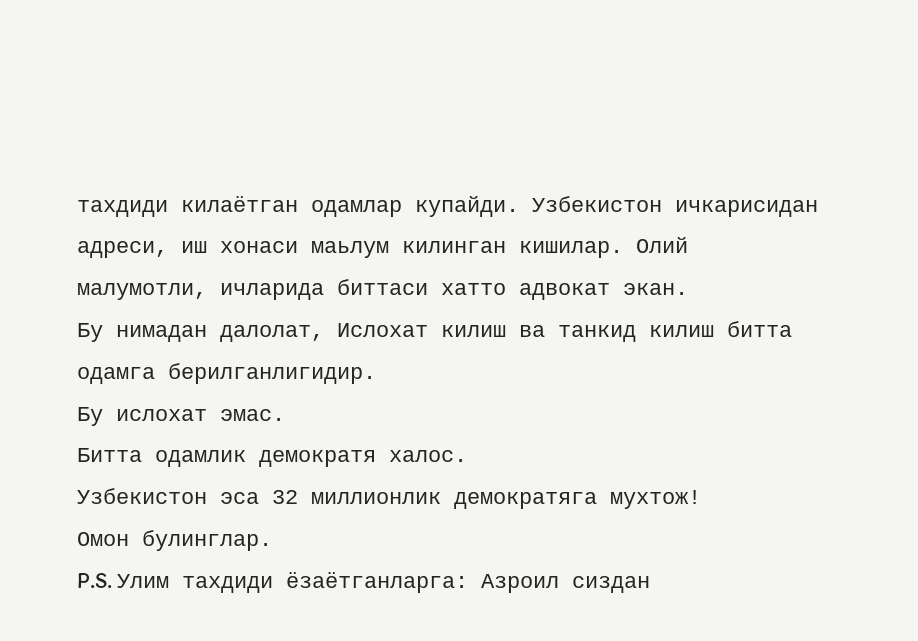тахдиди килаётган одамлар купайди. Узбекистон ичкарисидан адреси, иш хонаси маьлум килинган кишилар. Олий малумотли, ичларида биттаси хатто адвокат экан.
Бу нимадан далолат, Ислохат килиш ва танкид килиш битта одамга берилганлигидир.
Бу ислохат эмас.
Битта одамлик демократя халос.
Узбекистон эса 32 миллионлик демократяга мухтож!
Омон булинглар.
P.S. Улим тахдиди ёзаётганларга: Азроил сиздан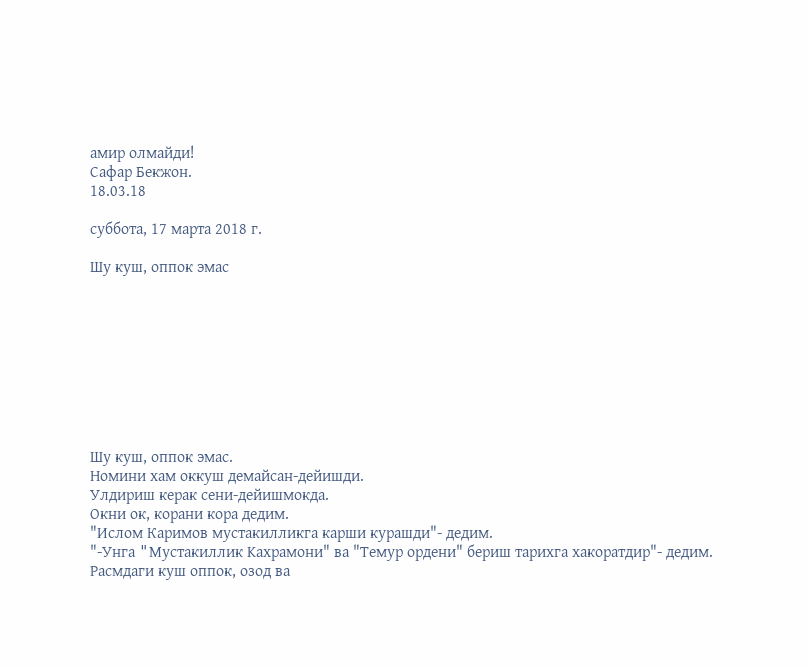амир олмайди!
Сафар Бекжон.
18.03.18

суббота, 17 марта 2018 г.

Шу куш, оппок эмас









Шу куш, оппок эмас.
Номини хам оккуш демайсан-дейишди.
Улдириш керак сени-дейишмокда.
Окни ок, корани кора дедим.
"Ислом Каримов мустакилликга карши курашди"- дедим.
"-Унга "Mустакиллик Kахрамони" ва "Темур ордени" бериш тарихга хакоратдир"- дедим.
Расмдаги куш оппок, озод ва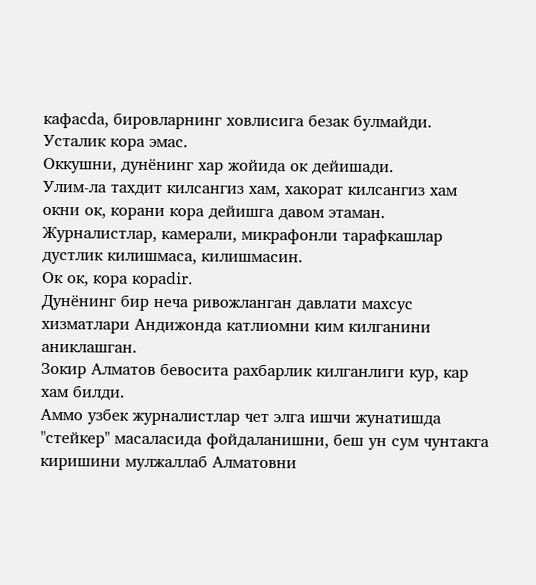кафасda, бировларнинг ховлисига безак булмайди.
Усталик кора эмас.
Оккушни, дунёнинг хар жойида ок дейишади.
Улим-ла тахдит килсангиз хам, хакорат килсангиз хам окни ок, корани кора дейишга давом этаман.
Журналистлар, камерали, микрафонли тарафкашлар дустлик килишмаса, килишмасин.
Ок ок, кора кораdir.
Дунёнинг бир неча ривожланган давлати махсус хизматлари Андижонда катлиомни ким килганини аниклашган.
Зокир Алматов бевосита рахбарлик килганлиги кур, кар хам билди.
Аммо узбек журналистлар чет элга ишчи жунатишда "стейкер" масаласида фойдаланишни, беш yн сyм чунтакга киришини мулжаллаб Алматовни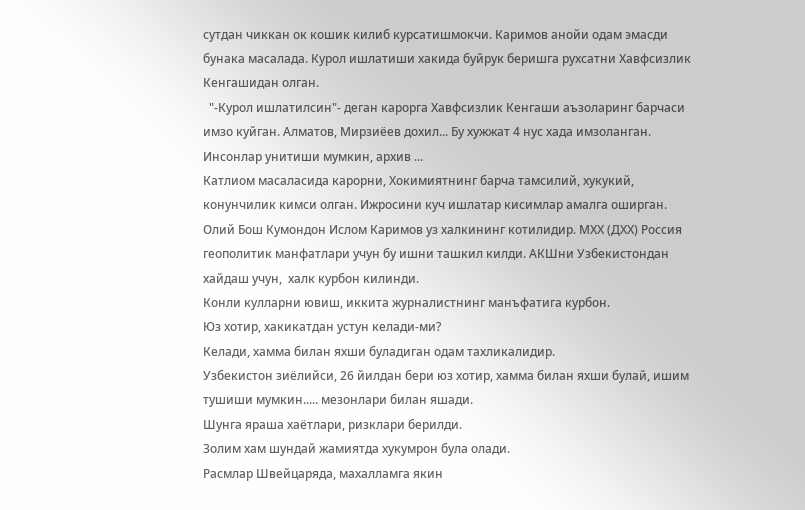сутдан чиккан ок кошик килиб курсатишмокчи. Каримов анойи одам эмасди бунака масалада. Курол ишлатиши хакида буйрук беришга рухсатни Хавфсизлик Кенгашидан олган.
  "-Курол ишлатилсин"- деган карорга Хавфсизлик Кенгаши аъзоларинг барчаси имзо куйган. Алматов, Мирзиёев дохил... Бу хужжат 4 нус хада имзоланган. Инсонлар унитиши мумкин, архив ...
Катлиом масаласида карорни, Хокимиятнинг барча тамсилий, хукукий, конунчилик кимси олган. Ижросини куч ишлатар кисимлар амалга оширган.
Олий Бош Кумондон Ислом Каримов уз халкининг котилидир. МХХ (ДХХ) Россия геополитик манфатлари учун бу ишни ташкил килди. АКШни Узбекистондан хайдаш учун,  халк курбон килинди.
Конли кулларни ювиш, иккита журналистнинг манъфатига курбон.
Юз хотир, хакикатдан устун келади-ми?
Келади, хамма билан яхши буладиган одам тахликалидир.
Узбекистон зиёлийси, 26 йилдан бери юз хотир, хамма билан яхши булай, ишим тушиши мумкин..... мезонлари билан яшади.
Шунга яраша хаётлари, ризклари берилди.
Золим хам шундай жамиятда хукумрон була олади.
Расмлар Швейцаряда, махалламга якин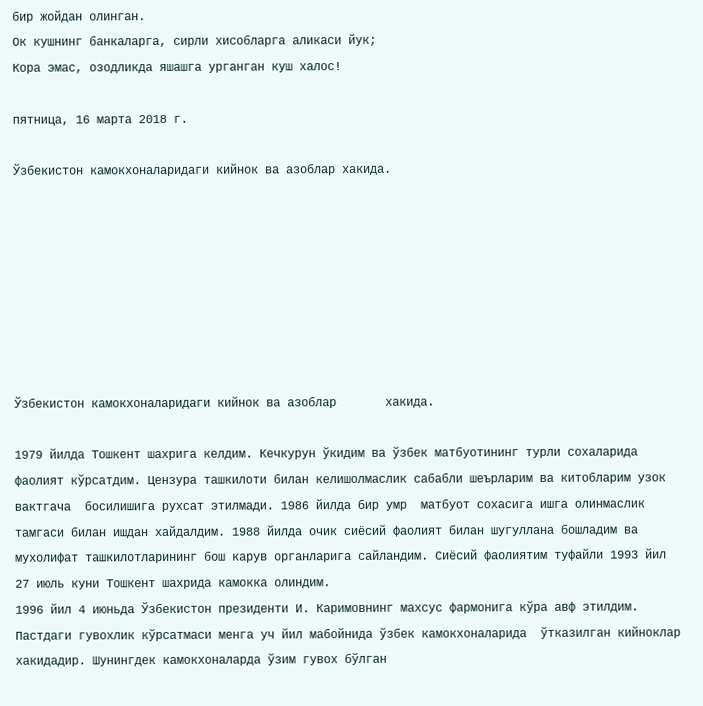бир жойдан олинган.
Ок кушнинг банкаларга, сирли хисобларга аликаси йук;
Кора эмас, озодликда яшашга урганган куш халос!

пятница, 16 марта 2018 г.

Ўзбекистон камокхоналаридаги кийнок ва азоблар хакида.








Ўзбекистон камокхоналаридаги кийнок ва азоблар       хакида.

1979 йилда Тошкент шахрига келдим. Кечкурун ўкидим ва ўзбек матбуотининг турли сохаларида фаолият кўрсатдим. Цензура ташкилоти билан келишолмаслик сабабли шеърларим ва китобларим узок вактгача  босилишига рухсат этилмади. 1986 йилда бир умр  матбуот сохасига ишга олинмаслик тамгаси билан ишдан хайдалдим. 1988 йилда очик сиёсий фаолият билан шугуллана бошладим ва мухолифат ташкилотларининг бош карув органларига сайландим. Сиёсий фаолиятим туфайли 1993 йил 27 июль куни Тошкент шахрида камокка олиндим.
1996 йил 4 июньда Ўзбекистон президенти И. Каримовнинг махсус фармонига кўра авф этилдим. Пастдаги гувохлик кўрсатмаси менга уч йил мабойнида ўзбек камокхоналарида  ўтказилган кийноклар хакидадир. Шунингдек камокхоналарда ўзим гувох бўлган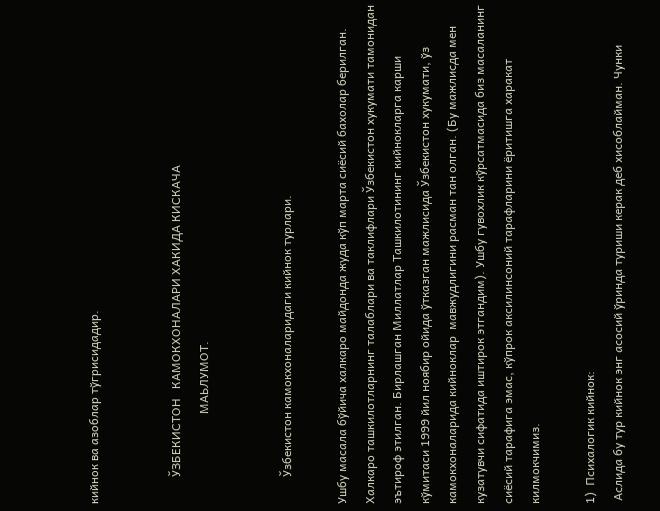кийнок ва азоблар тўгрисидадир.


         ЎЗБЕКИСТОН   КАМОКХОНАЛАРИ ХАКИДА КИСКАЧА
                              МАЬЛУМОТ.


         Ўзбекистон камокхоналаридаги кийнок турлари.

Ушбу масала бўйича халкаро майдонда жуда кўп марта сиёсий бахолар берилган. Халкаро ташкилотларнинг талаблари ва таклифлари Ўзбекистон хукумати тамонидан эътироф этилган. Бирлашган Миллатлар Ташкилотининг кийнокларга карши кўмитаси 1999 йил ноябир ойида ўтказган мажлисида Ўзбекистон хукумати, ўз  камокхоналарида кийноклар  мавжудлигини расман тан олган. (Бу мажлисда мен кузатувчи сифатида иштирок этгандим). Ушбу гувохлик кўрсатмасида биз масаланинг сиёсий тарафига эмас, кўпрок аксилинсоний тарафларини ёритишга харакат килмокчимиз.

1)  Психалогик кийнок:
 Аслида бу тур кийнок энг асосий ўринда туриши керак деб хисоблайман. Чунки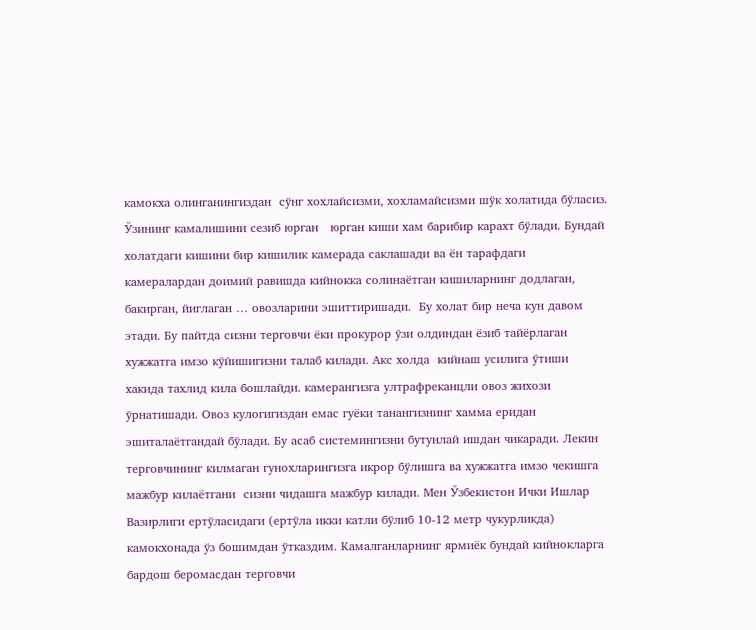камокха олинганингиздан  сўнг хохлайсизми, хохламайсизми шўк холатида бўласиз. Ўзининг камалишини сезиб юрган   юрган киши хам барибир карахт бўлади. Бундай холатдаги кишини бир кишилик камерада саклашади ва ён тарафдаги камералардан доимий равишда кийнокка солинаётган кишиларнинг додлаган, бакирган, йиглаган … овозларини эшиттиришади.  Бу холат бир неча кун давом этади. Бу пайтда сизни терговчи ёки прокурор ўзи олдиндан ёзиб тайёрлаган хужжатга имзо кўйишигизни талаб килади. Акс холда  кийнаш усилига ўтиши хакида тахлид кила бошлайди. камерангизга ултрафреканцли овоз жихози ўрнатишади. Овоз кулогигиздан емас гуёки танангизнинг хамма еридан эшиталаётгандай бўлади. Бу асаб системингизни бутунлай ишдан чикаради. Лекин терговчининг килмаган гунохларингизга икрор бўлишга ва хужжатга имзо чекишга мажбур килаётгани  сизни чидашга мажбур килади. Мен Ўзбекистон Ички Ишлар Вазирлиги ертўласидаги (ертўла икки катли бўлиб 10-12 метр чукурликда) камокхонада ўз бошимдан ўтказдим. Kамалганларнинг ярмиёк бундай кийнокларга бардош беромасдан терговчи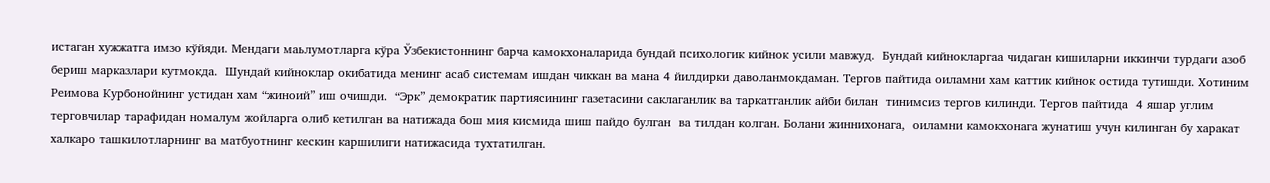истаган хужжатга имзо кўйяди. Мендаги маьлумотларга кўра Ўзбекистоннинг барча камокхоналарида бундай психологик кийнок усили мавжуд.  Бундай кийнокларгаа чидаган кишиларни иккинчи турдаги азоб бериш марказлари кутмокда.  Шундай кийноклар окибатида менинг асаб системам ишдан чиккан ва мана 4 йилдирки даволанмокдаман. Тергов пайтида оиламни хам каттик кийнок остида тутишди. Хотиним Реимова Курбонойнинг устидан хам “жиноий” иш очишди.  “Эрк” демократик партиясининг газетасини саклаганлик ва таркатганлик айби билан  тинимсиз тергов килинди. Тергов пайтида  4 яшар углим терговчилар тарафидан номалум жойларга олиб кетилган ва натижада бош мия кисмида шиш пайдо булган  ва тилдан колган. Болани жиннихонага,  оиламни камокхонага жунатиш учун килинган бу харакат халкаро ташкилотларнинг ва матбуотнинг кескин каршилиги натижасида тухтатилган.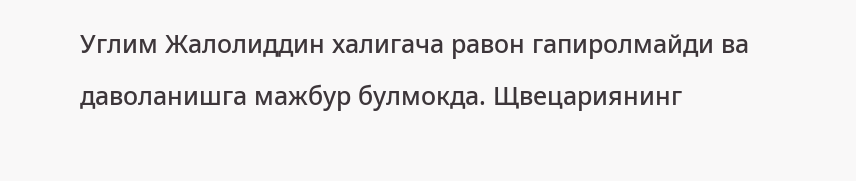Углим Жалолиддин халигача равон гапиролмайди ва даволанишга мажбур булмокда. Щвецариянинг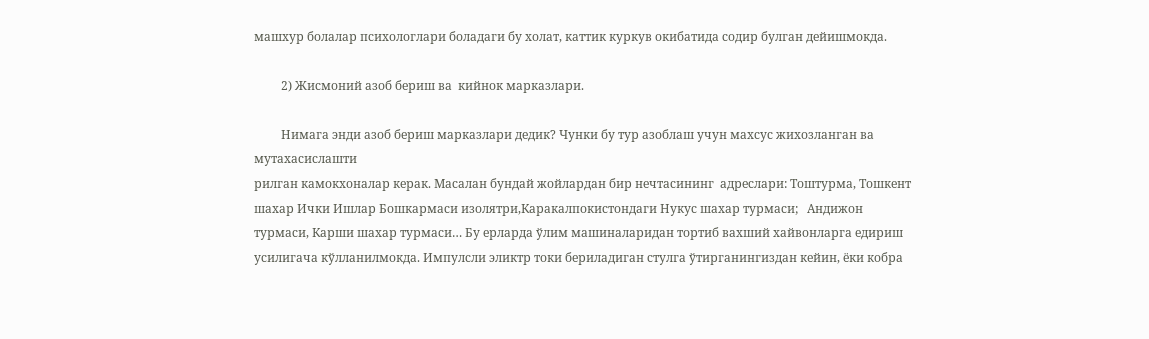машхур болалар психологлари боладаги бу холат, каттик куркув окибатида содир булган дейишмокда.

         2) Жисмоний азоб бериш ва  кийнок марказлари.

         Нимага энди азоб бериш марказлари дедик? Чунки бу тур азоблаш учун махсус жихозланган ва мутахасислашти
рилган камокхоналар керак. Масалан бундай жойлардан бир нечтасининг  адреслари: Тоштурма, Тошкент шахар Ички Ишлар Бошкармаси изолятри,Каракалпокистондаги Нукус шахар турмаси;   Андижон турмаси, Карши шахар турмаси… Бу ерларда ўлим машиналаридан тортиб вахший хайвонларга едириш усилигача кўлланилмокда. Импулсли эликтр токи бериладиган стулга ўтирганингиздан кейин, ёки кобра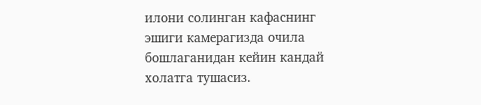илони солинган кафаснинг эшиги камерагизда очила бошлаганидан кейин кандай холатга тушасиз.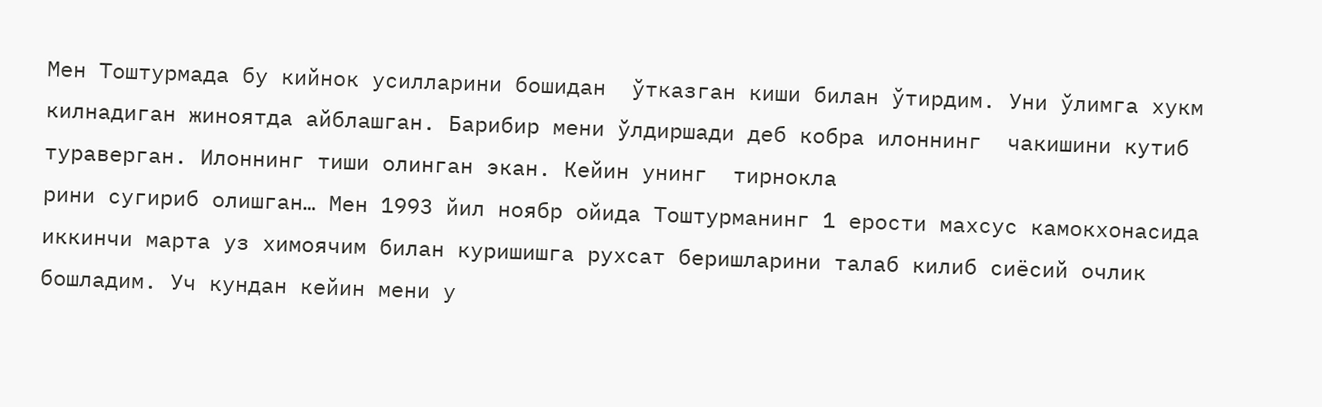Мен Тоштурмада бу кийнок усилларини бошидан  ўтказган киши билан ўтирдим. Уни ўлимга хукм килнадиган жиноятда айблашган. Барибир мени ўлдиршади деб кобра илоннинг  чакишини кутиб тураверган. Илоннинг тиши олинган экан. Кейин унинг  тирнокла
рини сугириб олишган… Мен 1993 йил ноябр ойида Тоштурманинг 1 ерости махсус камокхонасида иккинчи марта уз химоячим билан куришишга рухсат беришларини талаб килиб сиёсий очлик бошладим. Уч кундан кейин мени у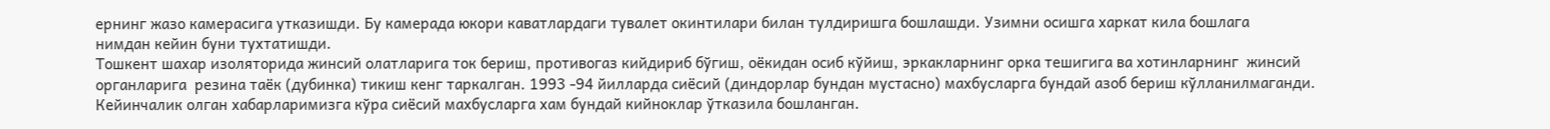ернинг жазо камерасига утказишди. Бу камерада юкори каватлардаги тувалет окинтилари билан тулдиришга бошлашди. Узимни осишга харкат кила бошлага
нимдан кейин буни тухтатишди.
Тошкент шахар изоляторида жинсий олатларига ток бериш, противогаз кийдириб бўгиш, оёкидан осиб кўйиш, эркакларнинг орка тешигига ва хотинларнинг  жинсий органларига  резина таёк (дубинка) тикиш кенг таркалган. 1993 -94 йилларда сиёсий (диндорлар бундан мустасно) махбусларга бундай азоб бериш кўлланилмаганди. Кейинчалик олган хабарларимизга кўра сиёсий махбусларга хам бундай кийноклар ўтказила бошланган.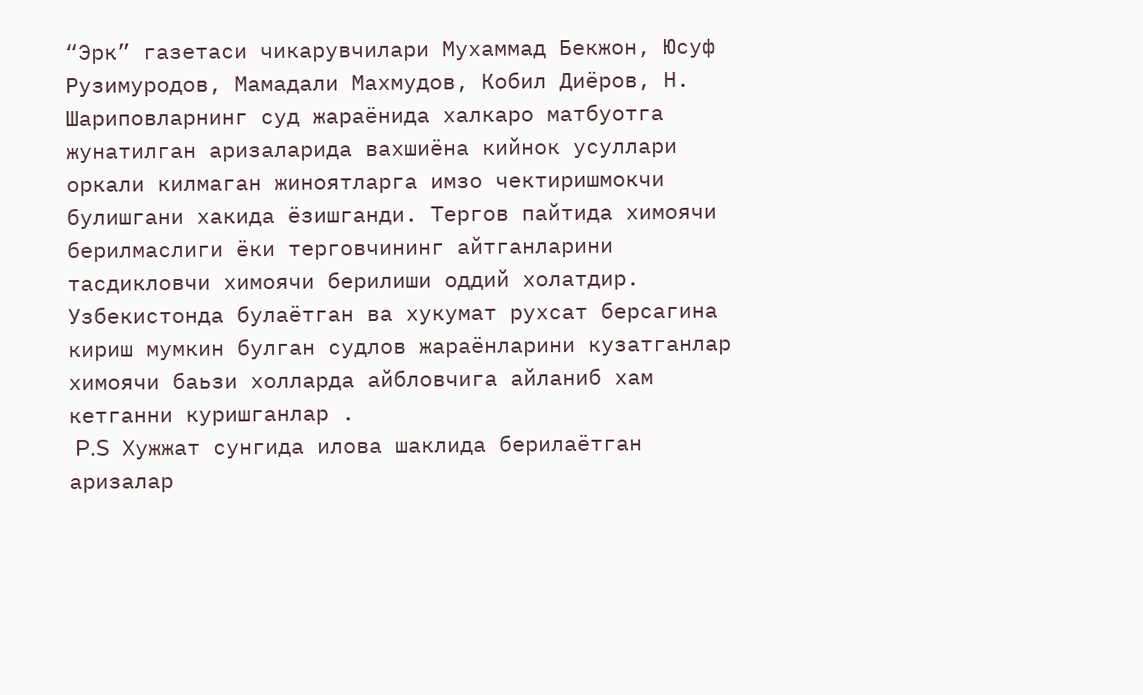“Эрк” газетаси чикарувчилари Мухаммад Бекжон, Юсуф Рузимуродов, Мамадали Махмудов, Кобил Диёров, Н. Шариповларнинг суд жараёнида халкаро матбуотга жунатилган аризаларида вахшиёна кийнок усуллари оркали килмаган жиноятларга имзо чектиришмокчи булишгани хакида ёзишганди. Тергов пайтида химоячи берилмаслиги ёки терговчининг айтганларини тасдикловчи химоячи берилиши оддий холатдир. Узбекистонда булаётган ва хукумат рухсат берсагина кириш мумкин булган судлов жараёнларини кузатганлар химоячи баьзи холларда айбловчига айланиб хам кетганни куришганлар .
 P.S  Хужжат сунгида илова шаклида берилаётган аризалар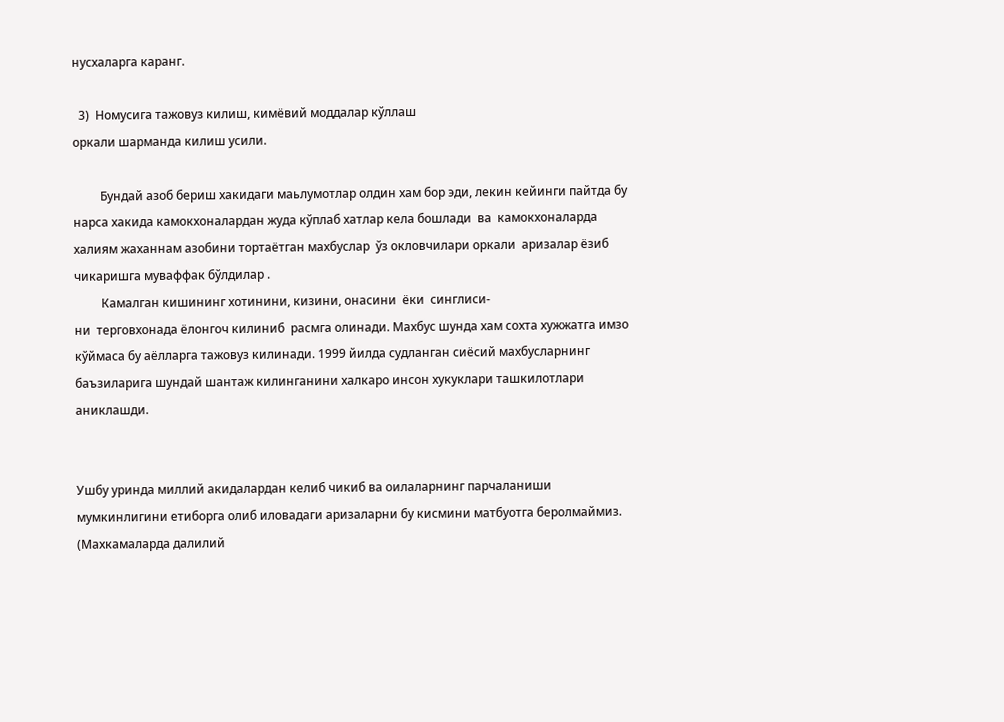нусхаларга каранг.

  3)  Номусига тажовуз килиш, кимёвий моддалар кўллаш
оркали шарманда килиш усили.

         Бундай азоб бериш хакидаги маьлумотлар олдин хам бор эди, лекин кейинги пайтда бу нарса хакида камокхоналардан жуда кўплаб хатлар кела бошлади  ва  камокхоналарда  халиям жаханнам азобини тортаётган махбуслар  ўз окловчилари оркали  аризалар ёзиб чикаришга муваффак бўлдилар .
         Камалган кишининг хотинини, кизини, онасини  ёки  синглиси-
ни  терговхонада ёлонгоч килиниб  расмга олинади. Махбус шунда хам сохта хужжатга имзо кўймаса бу аёлларга тажовуз килинади. 1999 йилда судланган сиёсий махбусларнинг баъзиларига шундай шантаж килинганини халкаро инсон хукуклари ташкилотлари аниклашди.


Ушбу уринда миллий акидалардан келиб чикиб ва оилаларнинг парчаланиши мумкинлигини етиборга олиб иловадаги аризаларни бу кисмини матбуотга беролмаймиз.  (Махкамаларда далилий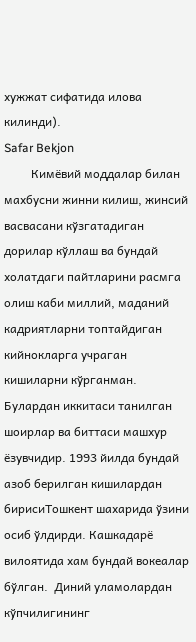хужжат сифатида илова килинди).
Safar Bekjon
         Кимёвий моддалар билан махбусни жинни килиш, жинсий васвасани кўзгатадиган дорилар кўллаш ва бундай холатдаги пайтларини расмга олиш каби миллий, маданий кадриятларни топтайдиган кийнокларга учраган кишиларни кўрганман. Булардан иккитаси танилган шоирлар ва биттаси машхур ёзувчидир. 1993 йилда бундай азоб берилган кишилардан бирисиТошкент шахарида ўзини осиб ўлдирди. Кашкадарё вилоятида хам бундай вокеалар бўлган.  Диний уламолардан кўпчилигининг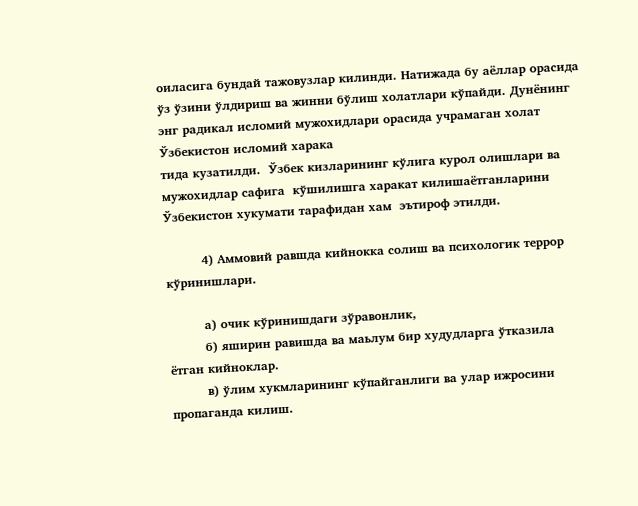оиласига бундай тажовузлар килинди. Натижада бу аёллар орасида ўз ўзини ўлдириш ва жинни бўлиш холатлари кўпайди. Дунёнинг энг радикал исломий мужохидлари орасида учрамаган холат Ўзбекистон исломий харака
тида кузатилди.  Ўзбек кизларининг кўлига курол олишлари ва мужохидлар сафига  кўшилишга харакат килишаётганларини   Ўзбекистон хукумати тарафидан хам  эътироф этилди.

         4) Аммовий равшда кийнокка солиш ва психологик террор кўринишлари.

         а) очик кўринишдаги зўравонлик,
         б) яширин равишда ва маьлум бир худудларга ўтказила
ётган кийноклар.
         в) ўлим хукмларининг кўпайганлиги ва улар ижросини
пропаганда килиш.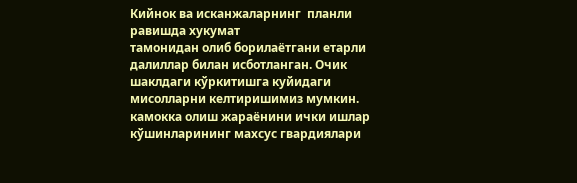Кийнок ва исканжаларнинг  планли равишда хукумат
тамонидан олиб борилаётгани етарли далиллар билан исботланган. Очик шаклдаги кўркитишга куйидаги мисолларни келтиришимиз мумкин. камокка олиш жараёнини ички ишлар кўшинларининг махсус гвардиялари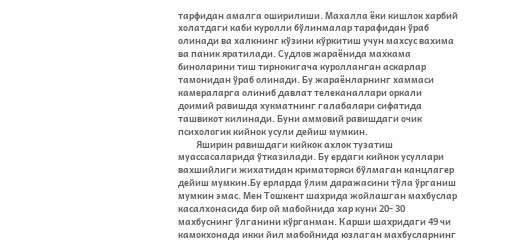тарфидан амалга оширилиши. Махалла ёки кишлок харбий холатдаги каби куролли бўлинмалар тарафидан ўраб олинади ва халкнинг кўзини кўркитиш учун махсус вахима ва паник яратилади. Судлов жараёнида махкама биноларини тиш тирнокигача куролланган аскарлар тамонидан ўраб олинади. Бу жараёнларнинг хаммаси камераларга олиниб давлат телеканаллари оркали доимий равишда хукматнинг галабалари сифатида ташвикот килинади. Буни аммовий равишдаги очик психологик кийнок усули дейиш мумкин.
         Яширин равишдаги кийкок ахлок тузатиш муассасаларида ўтказилади. Бу ердаги кийнок усуллари вахшийлиги жихатидан криматоряси бўлмаган канцлагер дейиш мумкин.Бу ерларда ўлим даражасини тўла ўрганиш мумкин эмас. Мен Тошкент шахрида жойлашган махбуслар касалхонасида бир ой мабойнида хар куни 20- 30 махбуснинг ўлганини кўрганман. Карши шахридаги 49 чи камокхонада икки йил мабойнида юзлаган махбусларнинг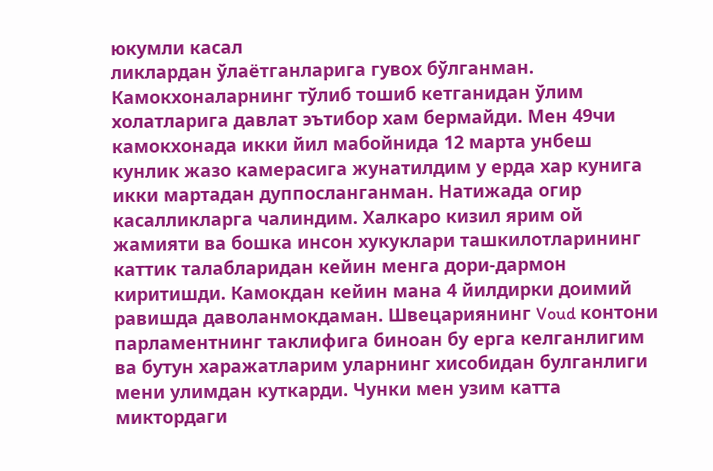юкумли касал
ликлардан ўлаётганларига гувох бўлганман. Камокхоналарнинг тўлиб тошиб кетганидан ўлим холатларига давлат эътибор хам бермайди. Мен 49чи камокхонада икки йил мабойнида 12 марта унбеш кунлик жазо камерасига жунатилдим у ерда хар кунига икки мартадан дуппосланганман. Натижада огир касалликларга чалиндим. Халкаро кизил ярим ой жамияти ва бошка инсон хукуклари ташкилотларининг каттик талабларидан кейин менга дори-дармон киритишди. Камокдан кейин мана 4 йилдирки доимий равишда даволанмокдаман. Швецариянинг Voud контони парламентнинг таклифига биноан бу ерга келганлигим ва бутун харажатларим уларнинг хисобидан булганлиги мени улимдан куткарди. Чунки мен узим катта миктордаги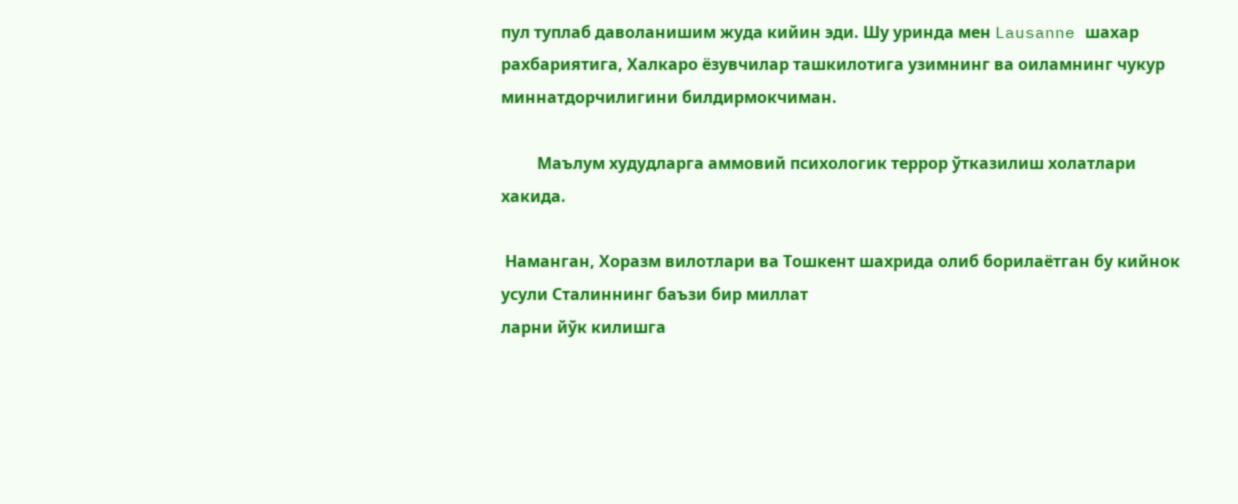пул туплаб даволанишим жуда кийин эди. Шу уринда мен Lausanne шахар рахбариятига, Халкаро ёзувчилар ташкилотига узимнинг ва оиламнинг чукур миннатдорчилигини билдирмокчиман.

         Маълум худудларга аммовий психологик террор ўтказилиш холатлари хакида.

 Наманган, Хоразм вилотлари ва Тошкент шахрида олиб борилаётган бу кийнок усули Сталиннинг баъзи бир миллат
ларни йўк килишга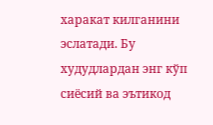харакат килганини эслатади. Бу худудлардан энг кўп сиёсий ва эътикод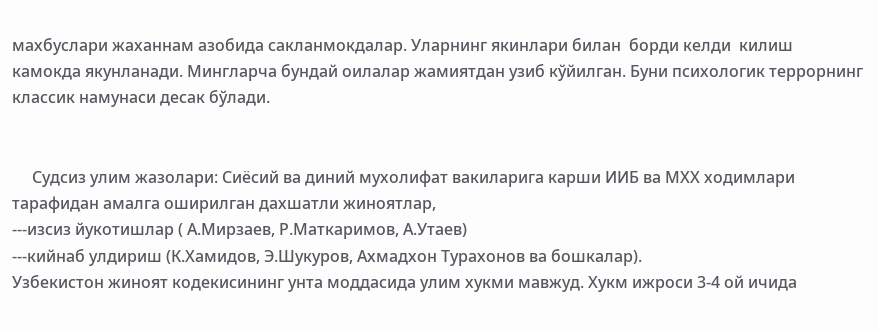махбуслари жаханнам азобида сакланмокдалар. Уларнинг якинлари билан  борди келди  килиш камокда якунланади. Мингларча бундай оилалар жамиятдан узиб кўйилган. Буни психологик террорнинг классик намунаси десак бўлади.


     Судсиз улим жазолари: Сиёсий ва диний мухолифат вакиларига карши ИИБ ва МХХ ходимлари тарафидан амалга оширилган дахшатли жиноятлар,
---изсиз йукотишлар ( А.Мирзаев, Р.Маткаримов, А.Утаев)
---кийнаб улдириш (К.Хамидов, Э.Шукуров, Ахмадхон Турахонов ва бошкалар).
Узбекистон жиноят кодекисининг унта моддасида улим хукми мавжуд. Хукм ижроси 3-4 ой ичида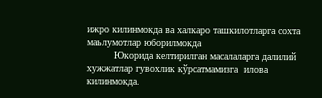ижро килинмокда ва халкаро ташкилотларга сохта маьлумотлар юборилмокда
         Юкорида келтирилган масалаларга далилий хужжатлар гувохлик кўрсатмамизга  илова килинмокда.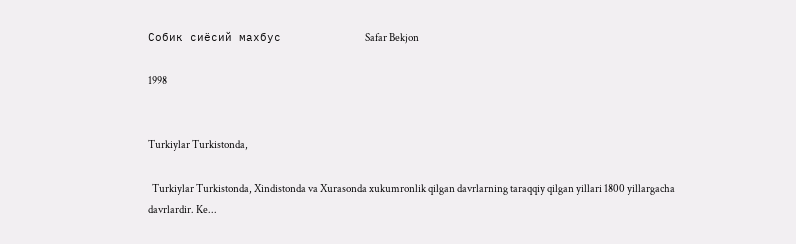Собик сиёсий махбус            Safar Bekjon

1998


Turkiylar Turkistonda,

  Turkiylar Turkistonda, Xindistonda va Xurasonda xukumronlik qilgan davrlarning taraqqiy qilgan yillari 1800 yillargacha davrlardir. Ke...